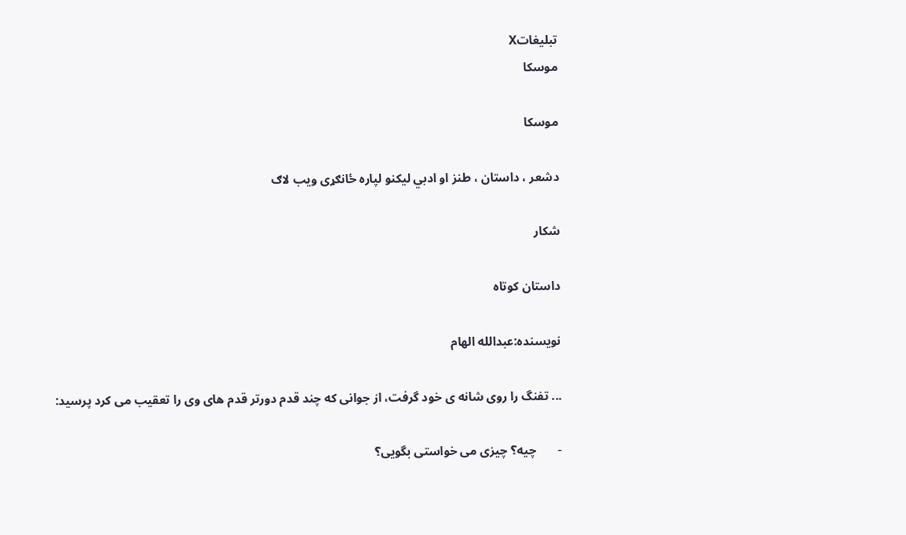تبليغاتX
موسکا

موسکا

دشعر ، داستان ، طنز او ادبي ليکنو لپاره ځانګړى ويب لاګ

شکار

داستان کوتاه

نويسنده:عبدالله الهام

... تفنگ را روی شانه ی خود گرفت، از جوانی که چند قدم دورتر قدم های وی را تعقیب می کرد پرسید:

-       چیه؟ چیزی می خواستی بگویی؟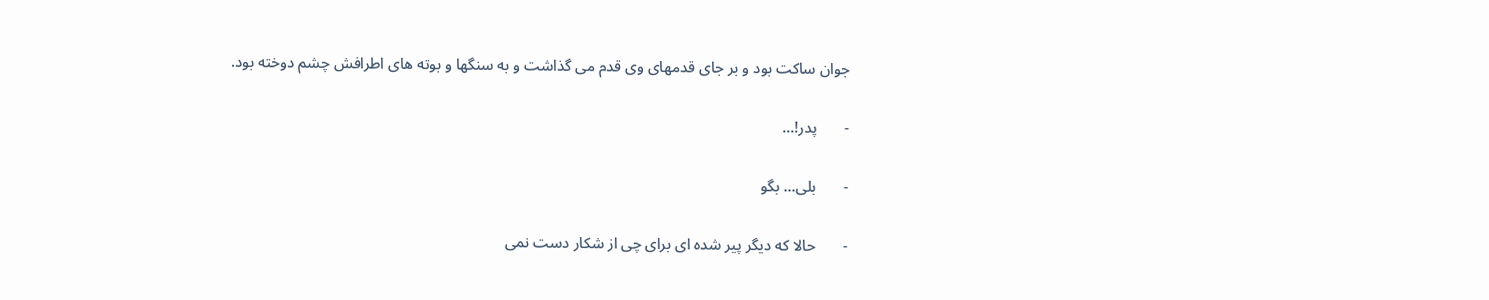جوان ساکت بود و بر جای قدمهای وی قدم می گذاشت و به سنگها و بوته های اطرافش چشم دوخته بود.

-       پدر!...

-       بلی... بگو

-       حالا که دیگر پیر شده ای برای چی از شکار دست نمی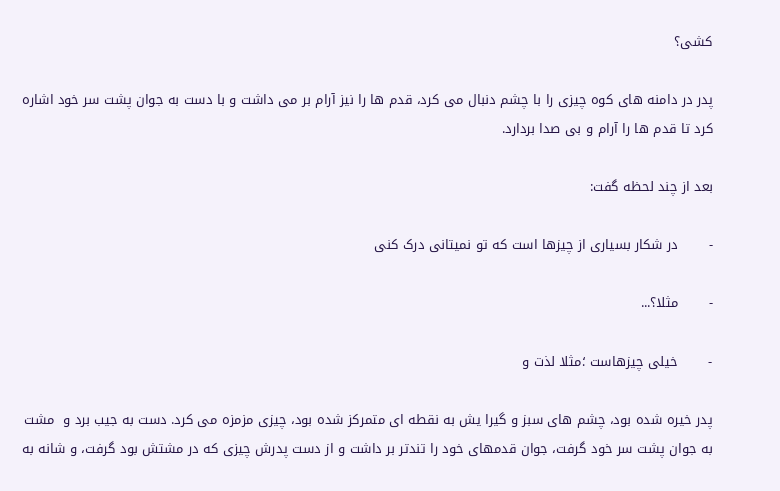کشی؟

پدر در دامنه های کوه چیزی را با چشم دنبال می کرد، قدم ها را نیز آرام بر می داشت و با دست به جوان پشت سر خود اشاره کرد تا قدم ها را آرام و بی صدا بردارد.

بعد از چند لحظه گفت:

-       در شکار بسیاری از چیزها است که تو نمیتانی درک کنی

-       مثلا؟...

-       خیلی چیزهاست ؛مثلا لذت و

پدر خیره شده بود، چشم های سبز و گیرا یش به نقطه ای متمرکز شده بود، چیزی مزمزه می کرد. دست به جیب برد و  مشت به جوان پشت سر خود گرفت، جوان قدمهای خود را تندتر بر داشت و از دست پدرش چیزی که در مشتش بود گرفت، و شانه به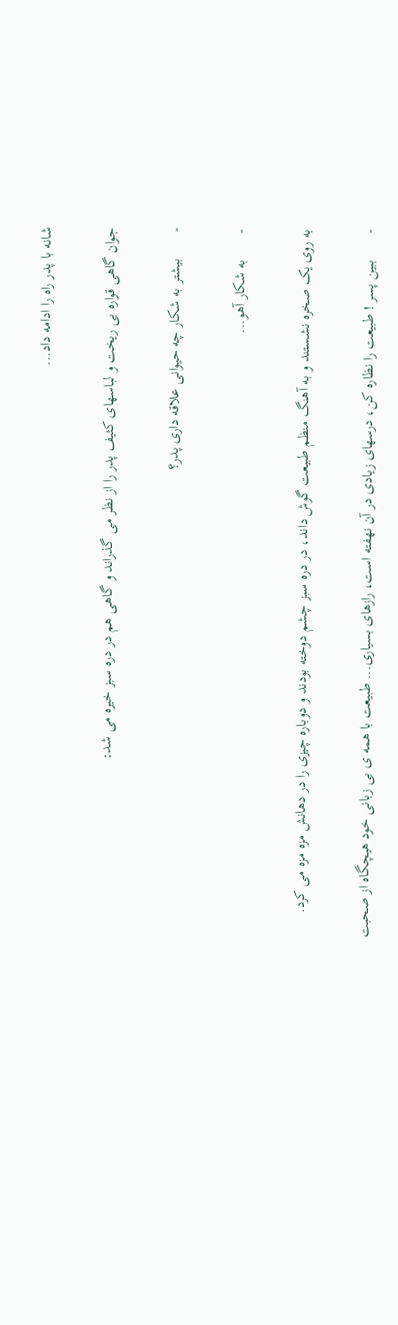شانه با پدر راه را ادامه داد...

جوان گاهی قواره بی ریخت و لباسهای کثیف پدر را از نظر می گذراند و گاهی هم در دره سبز خیره می شد:

-       بیشتر به شکار چه حیوانی علاقه داری پدر؟

-       به شکار آهو...

به روی یک صخره نشستند و به آهنگ منظم طبیعت گوش داند، در دره سبز چشم دوخته بودند و دوباره چیزی را در دهانش مزه مزه می کرد.

-       ببین پسر ! طبیعت را نظاره کن، درسهای زیادی در آن نهفته است، رازهای بسیاری... طبیعت با همه ی بی زبانی خود هیچگاه از صحبت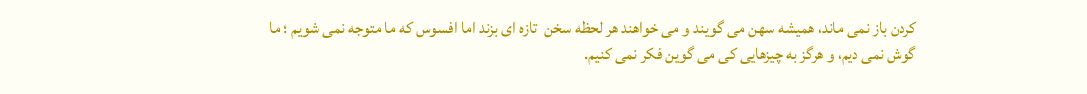کردن باز نمی ماند، همیشه سهن می گویند و می خواهند هر لحظه سخن  تازه ای بزند اما افسوس که ما متوجه نمی شویم ؛ ما گوش نمی دیم، و هرگز به چیزهایی کی می گوین فکر نمی کنیم.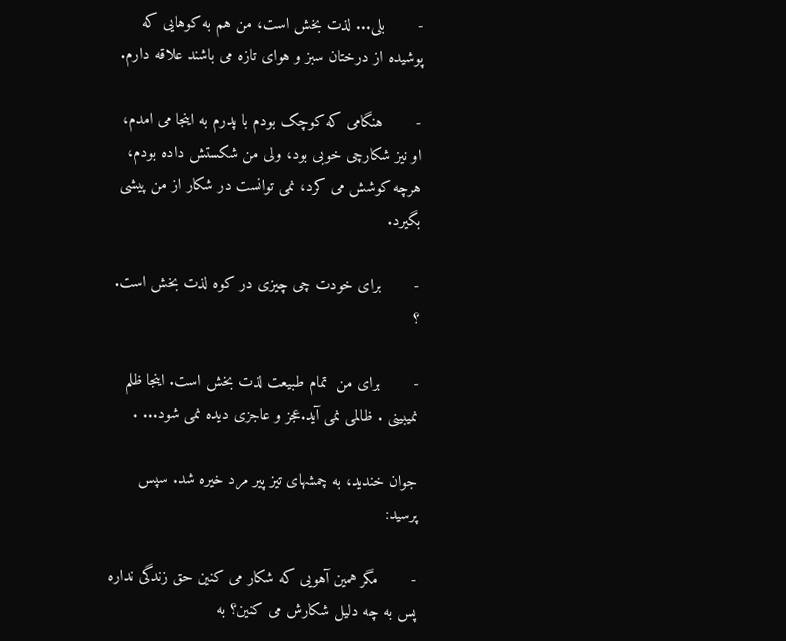-       بلی... لذت بخش است، من هم به کوهایی که پوشیده از درختان سبز و هوای تازه می باشند علاقه دارم.

-       هنگامی که کوچک بودم با پدرم به اینجا می امدم، او نیز شکارچی خوبی بود، ولی من شکستش داده بودم، هرچه کوشش می کرد، نمی توانست در شکار از من پیشی بگیرد.

-       برای خودت چی چیزی در کوه لذت بخش است. ؟

-       برای من  تمام طبیعت لذت بخش است. اینجا ظلم نمیبینی . ظالمی نمی آید.عجز و عاجزی دیده نمی شود... .

جوان خندید، به چمشهای تیز پیر مرد خیره شد. سپس پرسید:

-       مگر همین آهویی که شکار می کنین حق زندگی نداره پس به چه دلیل شکارش می کنین؟ به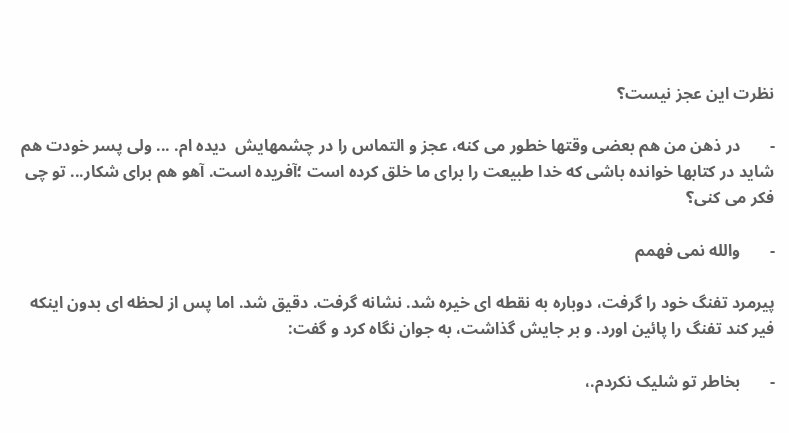نظرت این عجز نیست؟

-       در ذهن من هم بعضی وقتها خطور می کنه، عجز و التماس را در چشمهایش  دیده ام. ... ولی پسر خودت هم شاید در کتابها خوانده باشی که خدا طبیعت را برای ما خلق کرده است ؛آفریده است. آهو هم برای شکار... تو چی فکر می کنی؟

-       والله نمی فهمم

پیرمرد تفنگ خود را گرفت، دوباره به نقطه ای خیره شد. نشانه گرفت. دقیق شد. اما پس از لحظه ای بدون اینکه فیر کند تفنگ را پائین اورد. و بر جایش گذاشت، به جوان نگاه کرد و گفت:

-       بخاطر تو شلیک نکردم.،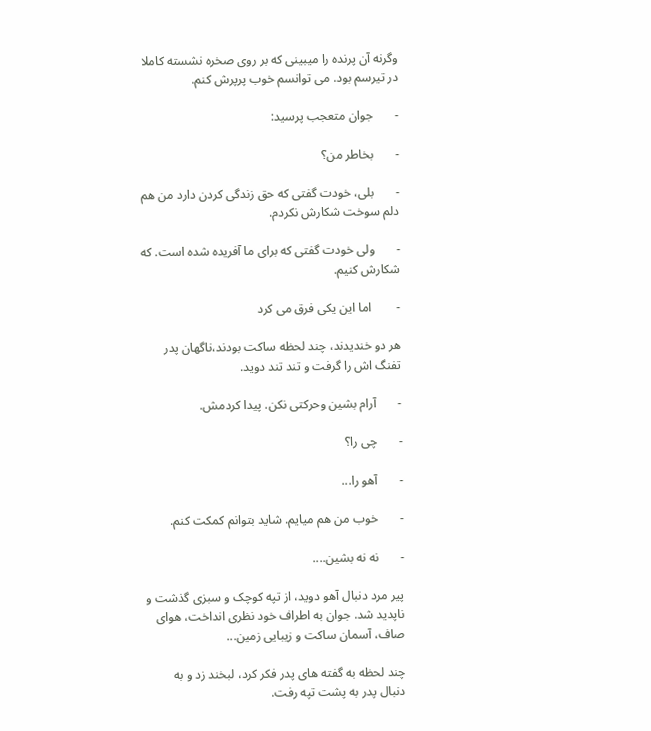وگرنه آن پرنده را میبینی که بر روی صخره نشسته کاملا در تیرسم بود. می توانسم خوب پرپرش کنم.

-       جوان متعجب پرسید:

-       بخاطر من؟

-       بلی، خودت گفتی که حق زندگی کردن دارد من هم دلم سوخت شکارش نکردم.

-       ولی خودت گفتی که برای ما آفریده شده است. که شکارش کنیم.

-        اما این یکی فرق می کرد

هر دو خندیدند، چند لحظه ساکت بودند،ناگهان پدر تفنگ اش را گرفت و تند تند دوید.

-       آرام بشین وحرکتی نکن. پیدا کردمش.

-       چی را؟

-       آهو را...

-       خوب من هم میایم. شاید بتوانم کمکت کنم.

-       نه نه بشین....

پیر مرد دنبال آهو دوید، از تپه کوچک و سبزی گذشت و ناپدید شد. جوان به اطراف خود نظری انداخت، هوای صاف، آسمان ساکت و زیبایی زمین...

چند لحظه به گفته های پدر فکر کرد، لبخند زد و به  دنبال پدر به پشت تپه رفت.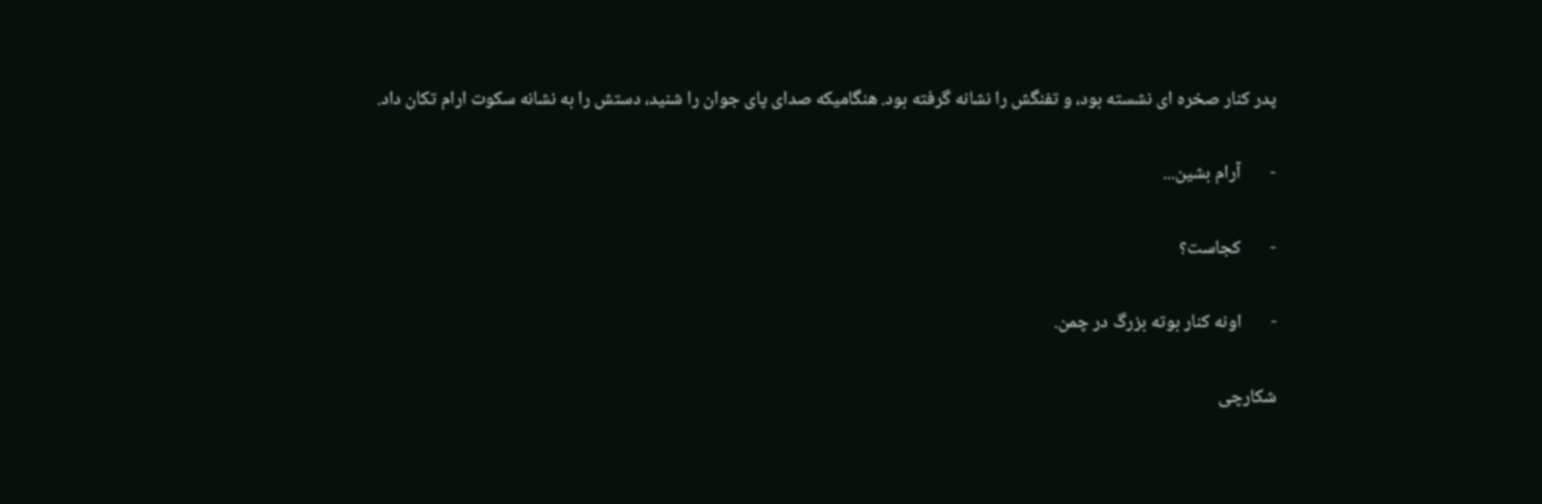پدر کنار صخره ای نشسته بود، و تفنگش را نشانه گرفته بود. هنگامیکه صدای پای جوان را شنید، دستش را به نشانه سکوت ارام تکان داد.

-       آرام بشین...

-       کجاست؟

-       اونه کنار بوته بزرگ در چمن.

شکارچی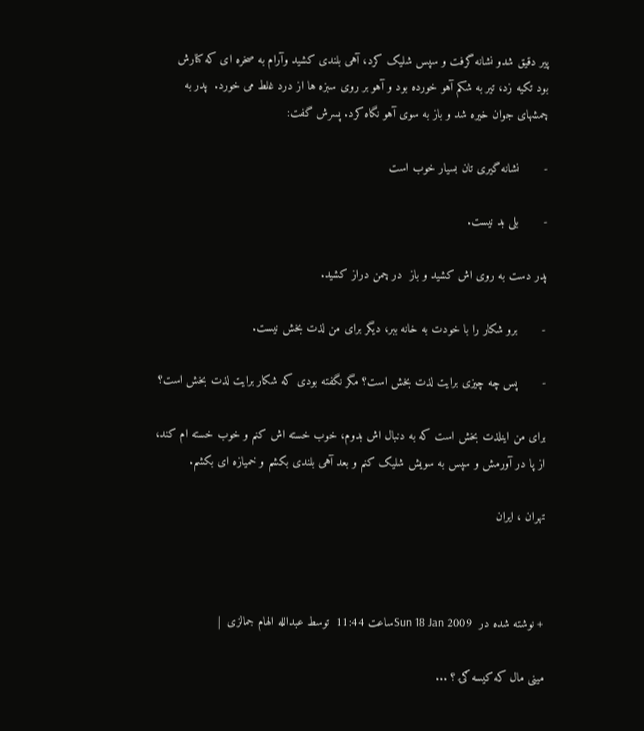پیر دقیق شدو نشانه گرفت و سپس شلیک کرد، آهی بلندی کشید وآرام به صخره ای که کنارش بود تکیه زد، تیر به شکم آهو خورده بود و آهو بر روی سبزه ها از درد غلط می خورد.  پدر به چمشهای جوان خیره شد و باز به سوی آهو نگاه کرد. پسرش گفت:

-       نشانه گیری تان بسیار خوب است

-       بلی بد نیست.

پدر دست به روی اش کشید و باز  در چمن دراز کشید.

-       برو شکار را با خودت به خانه ببر، دیگر برای من لذت بخش نیست.

-       پس چه چیزی برایت لذت بخش است؟ مگر نگفته بودی که شکار برایت لذت بخش است؟

برای من اینلذت بخش است که به دنبال اش بدوم، خوب خسته اش کنم و خوب خسته ام کند، از پا در آورمش و سپس به سویش شلیک کنم و بعد آهی بلندی بکشم و خمیازه ای بکشم.

تهران ، ایران



+ نوشته شده در  Sun 18 Jan 2009ساعت 11:44  توسط عبدالله الهام جمالزی  |

مینی مال که کیسه ګۍ ؟ ...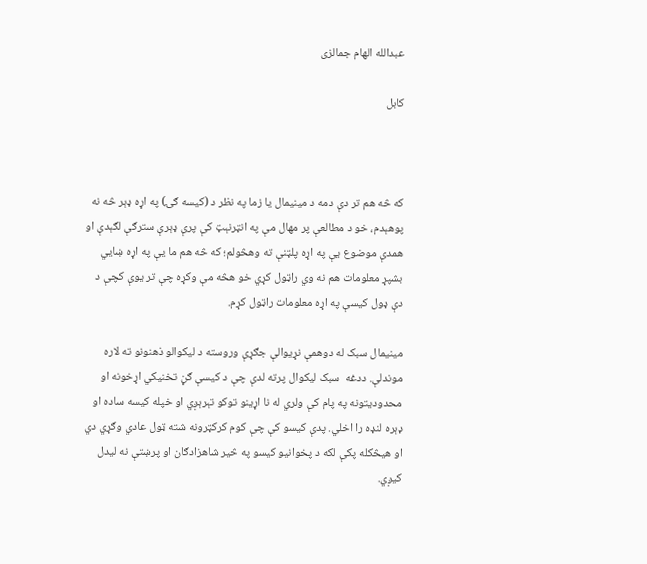عبدالله الهام جمالزی

کابل



که څه هم تر دې دمه د مینیمال یا زما په نظر د (کیسه ګۍ) په اړه ډېر څه نه پوهېدم، خو د مطالعې پر مهال مې په انټرنېټ کې پرې ډېرې سترګې لګېدې او همدې موضوع یې په اړه پلټنې ته وهڅولم؛ که څه هم ما یې په اړه ښايي بشپړ معلومات هم نه وي راټول کړي خو هڅه مې وکړه چې تر یوې کچې د دې ډول کیسې په اړه معلومات راټول کړم.

مینیمال سبک له دوهمې نړیوالې جګړې وروسته د لیکوالو ذهنونو ته لاره موندلې. ددغه  سبک لیکوال پرته لدې چې د کیسې ګڼ تخنیکي اړخونه او محدودیتونه په پام کې ولري له نا اړینو توکو تېرېږي او خپله کیسه ساده او ډېره لنډه را اخلي. پدې کیسو کې چې کوم کرکټرونه شته ټول عادي وګړي دي او هیڅکله پکې لکه د پخوانیو کیسو په څیر شاهزادګان او پرښتې نه لیدل کیږي.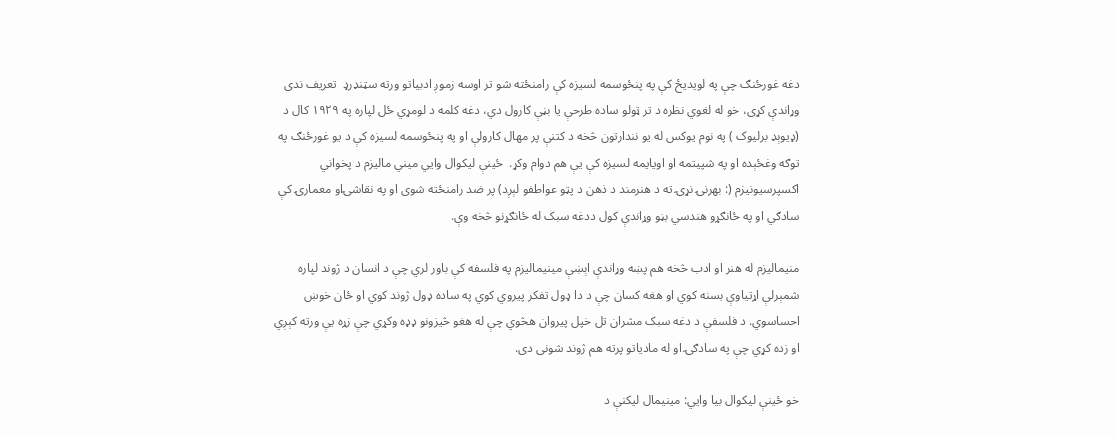دغه غورځنګ چې په لویدیځ کې په پنځوسمه لسیزه کې رامنځته شو تر اوسه زموږ ادبیاتو ورته سټنډرډ  تعریف ندی وړاندې کړی، خو له لغوي نظره د تر ټولو ساده طرحې یا بڼې کارول دي، دغه کلمه د لومړي ځل لپاره په ۱۹۲۹ کال د (ډیوېډ برلیوک ) په نوم یوکس له یو نندارتون څخه د کتنې پر مهال کارولې او په پنځوسمه لسیزه کې د یو غورځنګ په توګه وغځېده او په شپیتمه او اویایمه لسیزه کې یې هم دوام وکړ.  ځینې لیکوال وايي میني مالیزم د پخواني اکسپرسیونیزم (: بهرنۍ نړۍ ته د هنرمند د ذهن د پټو عواطفو لېږد) پر ضد رامنځته شوی او په نقاشۍاو معمارۍ کې سادګي او په ځانګړو هندسي بڼو وړاندې کول ددغه سبک له ځانګړنو څخه وې.

منیمالیزم له هنر او ادب څخه هم پښه وړاندې اېښې مینیمالیزم په فلسفه کې باور لري چې د انسان د ژوند لپاره شمېرلې اړتیاوې بسنه کوي او هغه کسان چې د دا ډول تفکر پیروي کوي په ساده ډول ژوند کوي او ځان خوښ احساسوي. د فلسفې د دغه سبک مشران تل خپل پیروان هڅوي چې له هغو څیزونو ډډه وکړي چې زړه یې ورته کېږي او زده کړي چې په سادګۍ او له مادیاتو پرته هم ژوند شونی دی.

خو ځینې لیکوال بیا وايي: مینیمال لیکنې د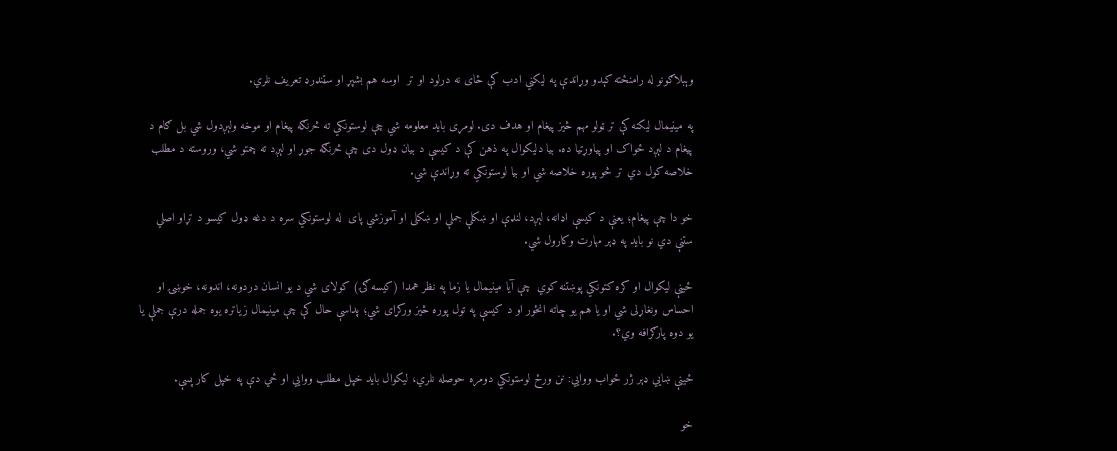وېبلاګونو له رامنځته کېدو وړاندې په لیکني ادب کې ځای نه درلود او تر  اوسه هم بشپړ او سټنډرډ تعریف نلري.

په مینیمال لیکنه کې تر ټولو مهم څیز پیغام او هدف دی. لومړی باید معلومه شي چې لوستونکي ته څرنګه پیغام او موخه ولېږدول شي بل ګام د پیغام د لېږد ځواک او پیاوړتیا ده. بیا دلیکوال په ذهن کې د کیسې د بیان ډول دی چې څرنګه جوړ او لېږد ته چمتو شي، وروسته د مطلب خلاصه کول دي تر څو پوره خلاصه شي او بیا لوستونکي ته وړاندې شي.

خو دا چې پیغام؛ یعنې د کیسې اډانه، لېږد، لنډې او ښکلې جملې او ښکلی او آموزشي پای  له لوستونکي سره د دغه ډول کیسو د تړاو اصلي ستنې دي نو باید په ډېر مهارت وکارول شي.

ځینې لیکوال او کره کتونکي پوښتنه کوي  چې آیا مینیمال یا زما په نظر همدا (کیسه ګۍ) کولای شي د یو انسان دردونه، اندونه، خوښۍ او احساس ونغاړلی شي او یا هم یو چاته انځور او د کیسې په تول پوره څیز ورکړای شي؛ پداسې حال کې چې مینیمال زیاتره یوه جمله درې جملې یا یو دوه پارګرافه وي؟.

ځينې ښايي ډېر ژر ځواب ووايي: نن ورځ لوستونکي دومره حوصله نلري، لیکوال باید خپل مطلب ووايي او ځي دې په خپل کار پسې.

خو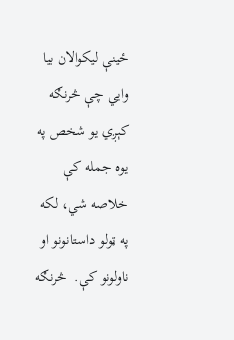ځینې لیکوالان بیا وايي چې څرنګه کېږي یو شخص په یوه جمله کې خلاصه شي، لکه په ټولو داستانونو او ناولونو کې.  څرنګه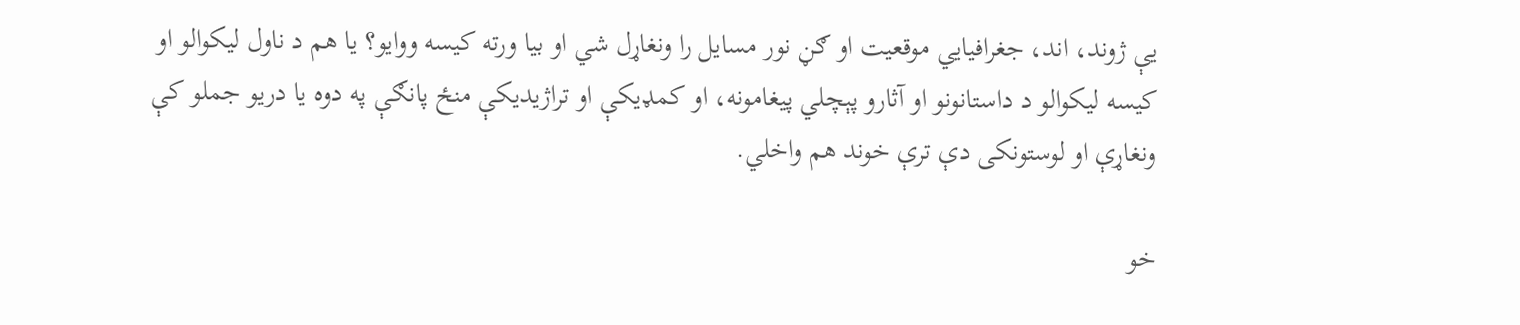یې ژوند، اند، جغرافیايي موقعیت او ګڼ نور مسایل را ونغاړل شي او بیا ورته کیسه ووایو؟ یا هم د ناول لیکوالو او کیسه لیکوالو د داستانونو او آثارو پېچلي پیغامونه، او کمډیکې او تراژیديکې منځ پانګې په دوه یا دریو جملو کې ونغاړې او لوستونکی دې ترې خوند هم واخلي.

خو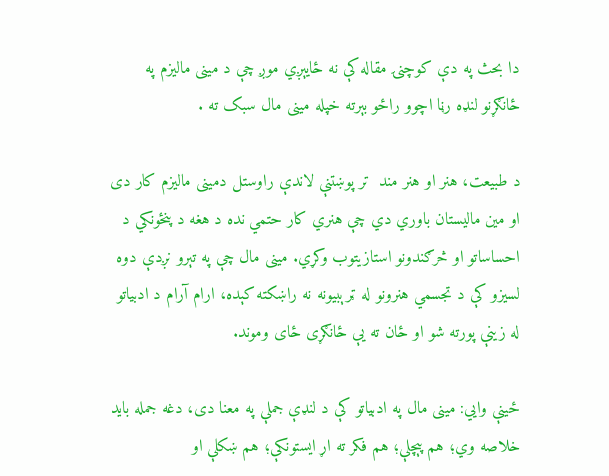دا بحث په دې کوچنۍ مقاله کې نه ځایېږي موږ چې د مینی مالیزم په ځانګړنو لنډه رڼا اچوو راځو بېرته خپله مینی مال سبک ته .

د طبیعت، هنر او هنر مند  تر پوښتنې لاندې راوستل دمینی مالیزم کار دی او مین مالیستان باوري دي چې هنري کار حتمي نده د هغه د پنځونکي د احساساتو او څرګندونو استازیتوب وکړي. مینی مال چې په تېرو نږدې دوه لسیزو کې د تجسمي هنرونو له ټرېبیونه نه راښکته کېده، ارام آرام د ادبیاتو له زینې پورته شو او ځان ته یې ځانګړی ځای وموند.

ځینې وايي: مینی مال په ادبیاتو کې د لنډې جملې په معنا دی، دغه جمله باید خلاصه وي؛ هم پېچلې؛ هم فکر ته اړ ایستونکې؛ هم ښکلې او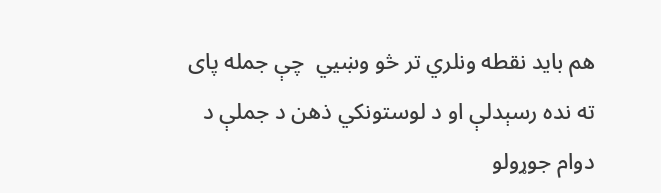هم باید نقطه ونلري تر څو وښيي  چې جمله پای ته نده رسېدلې او د لوستونکي ذهن د جملې د دوام جوړولو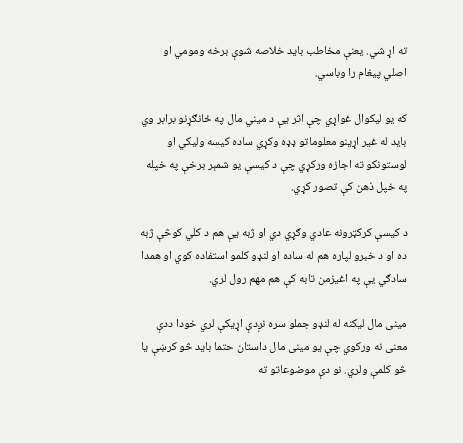ته اړ شي. یعنې مخاطب باید خلاصه شوې برخه ومومي او اصلي پیغام را وباسي.

که یو لیکوال غواړي چې اثر یې د میني مال په ځانګړنو برابر وي باید له غیر اړینو معلوماتو ډډه وکړي ساده کیسه ولیکي او لوستونکو ته اجازه ورکړي چې د کیسې یو شمېر برخې په خپله په خپل ذهن کې تصور کړي.

د کیسې کرکټرونه عادي وګړي دي او ژبه یې هم د کلي کوڅې ژبه ده او د خبرو لپاره هم له ساده او لنډو کلمو استفاده کوي او همدا سادګي یې په اغیزمن تابه کې هم مهم رول لري.

مینی مال لیکنه له لنډو جملو سره نږدې اړیکې لري خودا ددې معنی نه ورکوي چې یو مینی مال داستان حتما باید څو کرښې یا څو کلمې ولري. نو دې موضوعاتو ته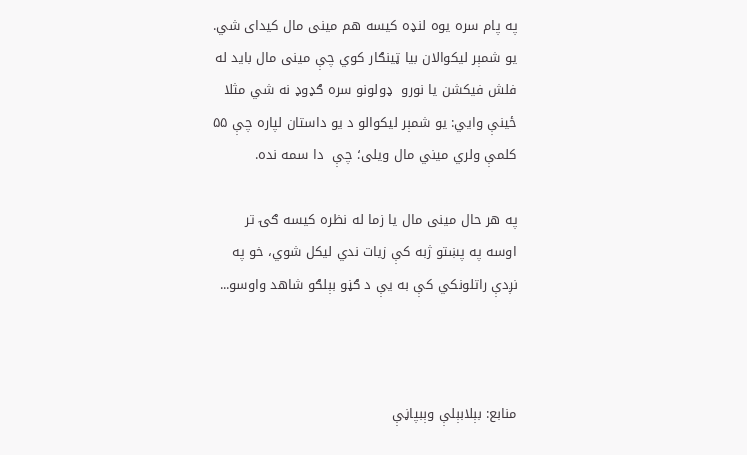په پام سره یوه لنډه کیسه هم مینی مال کیدای شي. یو شمېر لیکوالان بیا ټینګار کوي چې مینی مال باید له فلش فیکشن یا نورو  ډولونو سره ګډوډ نه شي مثلا ځینې وايي: یو شمېر لیکوالو د یو داستان لپاره چې ۵۵ کلمې ولري میني مال ویلی؛ چې  دا سمه نده.

په هر حال مینی مال یا زما له نظره کیسه ګۍ تر اوسه په پښتو ژبه کې زیات ندي لیکل شوي، خو په نږدې راتلونکي کې به یې د ګڼو بېلګو شاهد واوسو...



منابع: بېلابېلې وېبپاڼې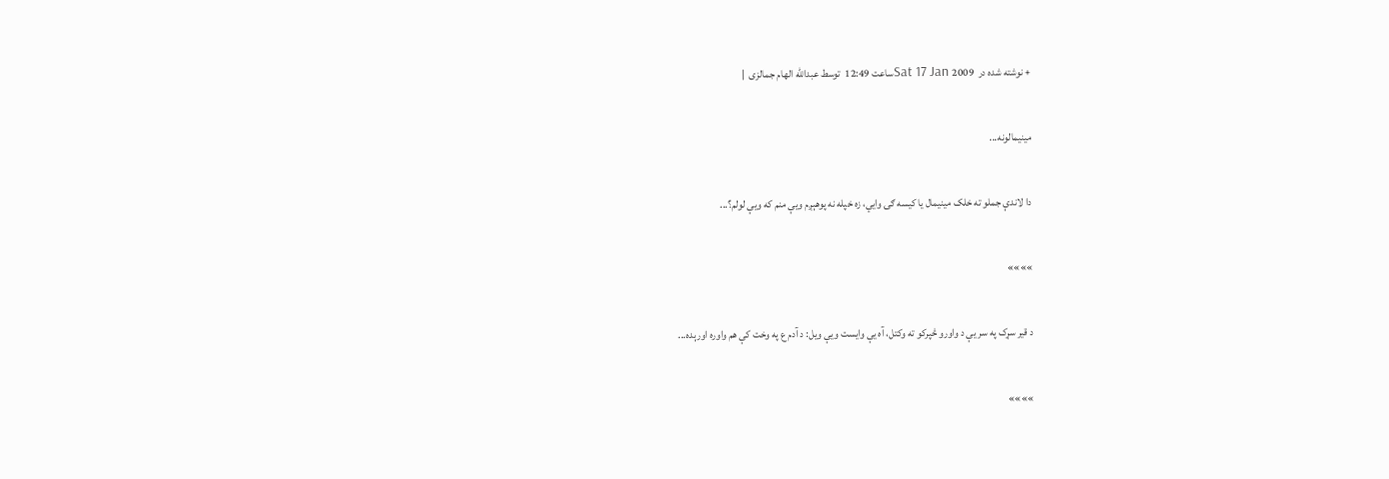+ نوشته شده در  Sat 17 Jan 2009ساعت 12:49  توسط عبدالله الهام جمالزی  |

مينيمالونه...

دا لاندې جملو ته خلک مینیمال یا کیسه ګۍ وايي، زه خپله نه پوهېږم ویې منم که ویې لولم؟...

»»»»

د قیر سړک په سر یې د واورو څپرکو ته وکتل، آه یې وایست ویې ویل: د آدم ع په وخت کې هم واوره اورېده...

»»»»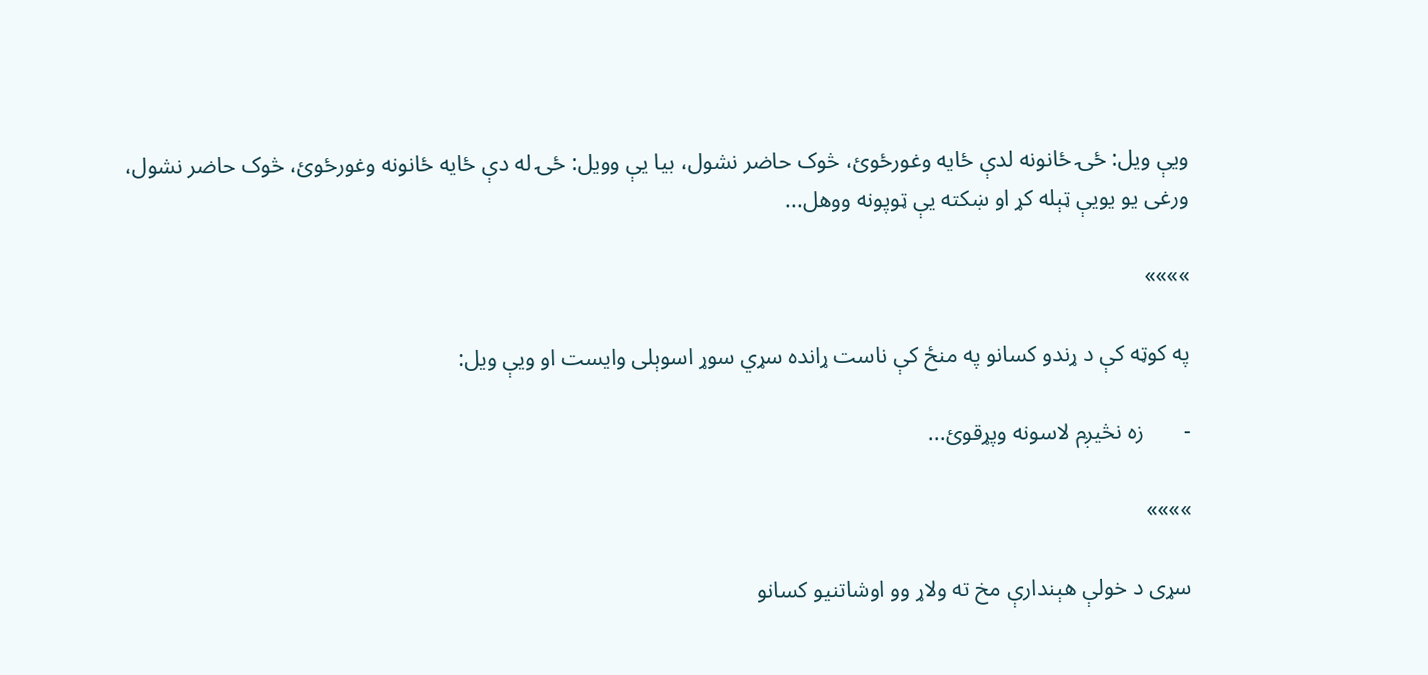ویې ویل: ځۍ ځانونه لدې ځایه وغورځوئ، څوک حاضر نشول، بیا یې وویل: ځۍ له دې ځایه ځانونه وغورځوئ، څوک حاضر نشول، ورغی یو یویې ټېله کړ او ښکته یې ټوپونه ووهل...

»»»»

په کوټه کې د ړندو کسانو په منځ کې ناست ړانده سړي سوړ اسوېلی وایست او ویې ویل:

-       زه نڅیږم لاسونه وپړقوئ...

»»»»

سړی د خولې هېندارې مخ ته ولاړ وو اوشاتنیو کسانو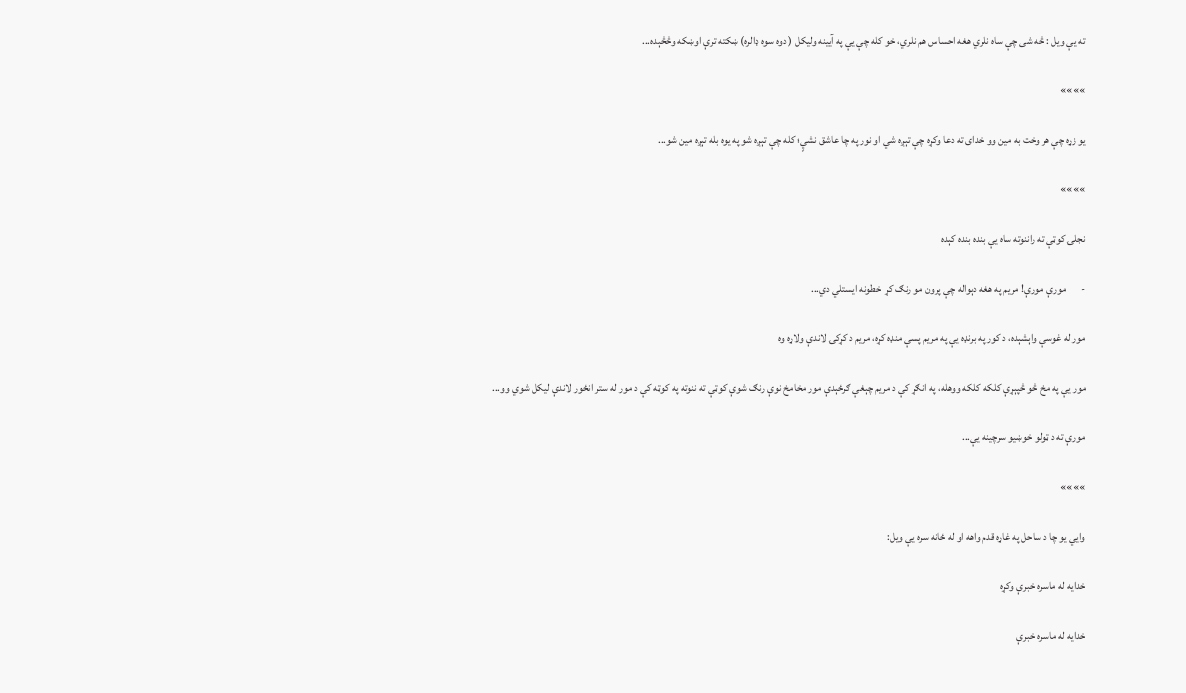ته یې ویل : څه شی چې ساه نلري هغه احساس هم نلري، خو کله چې یې په آیینه ولیکل ( دوه سوه ډالره) ښکته ترې اوښکه وڅڅېده...

»»»»

یو زړه چې هر وخت به مین وو خدای ته دعا وکړه چې تېږه شي او نور په چا عاشق نشيٍ؛ کله چې تېږه شو په یوه بله تېږه مین شو...

»»»»

نجلۍ کوټې ته راننوته ساه یې بنده بنده کېده

-       مورې مورې! مریم په هغه دېواله چې پرون مو رنګ کړ  خطونه ایستلي دي...

مور له غوسې واېشېده، د کور په برنډه یې په مریم پسې منډه کړه، مریم د کړکۍ لاندې ولاړه وه

مور یې په مخ څو څپېړې کلکه کلکه ووهله، په انګړ کې د مریم چېغې ګرځېدې مور مخامخ نوې رنګ شوې کوټې ته ننوته په کوټه کې د مور له ستر انځور لاندې لیکل شوي وو...

مورې ته د ټولو خوښیو سرچینه یې...

»»»»

وايي یو چا د ساحل په غاړه قدم واهه او له ځانه سره یې ویل:

خدایه له ماسره خبرې وکړه

خدایه له ماسره خبرې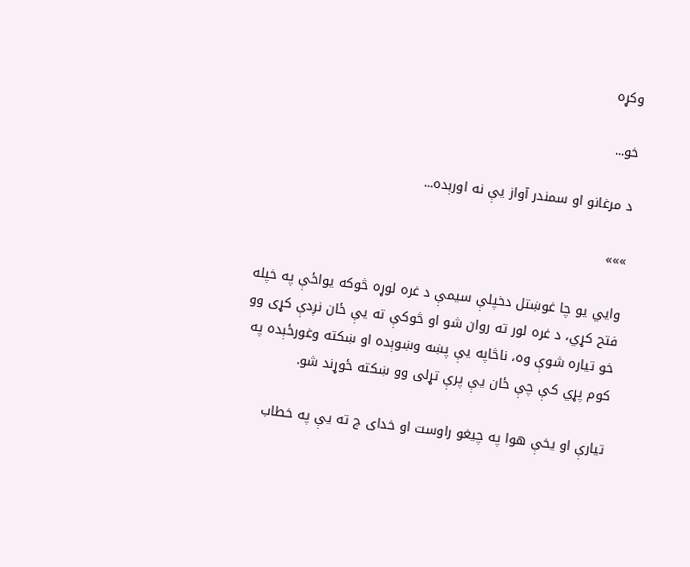وکړه

خو...

د مرغانو او سمندر آواز یې نه اورېده...

»»»

وايي یو چا غوښتل دخپلې سیمې د غره لوړه څوکه یواځې په خپله فتح کړي، د غره لور ته روان شو او څوکې ته یې ځان نږدې کړی وو خو تیاره شوې وه، ناڅاپه یې پښه وښوېده او ښکته وغورځېده په کوم پړي کې چې ځان یې پرې تړلی وو ښکته ځوړند شو.

تیارې او یخې هوا په چیغو راوست او خدای ج ته یې په خطاب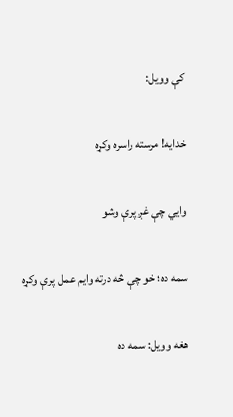کې وویل:

خدایه! مرسته راسره وکړه

وايي چې غږ پرې وشو

سمه ده؛ خو چې څه درته وايم عمل پرې وکړه

هغه وویل: سمه ده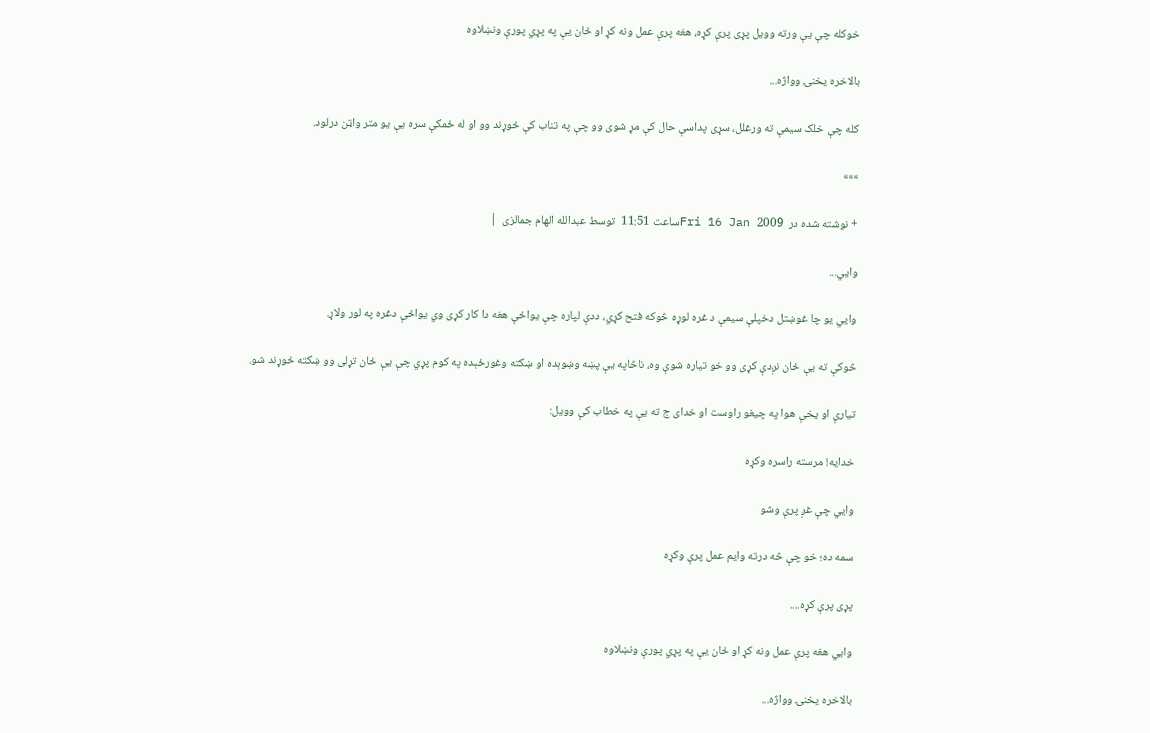خوکله چې یې ورته وویل پړی پرې کړه، هغه پرې عمل ونه کړ او ځان یې په پړي پورې ونښلاوه

بالاخره یخنۍ وواژه...

کله چې خلک سیمې ته ورغلل، سړی پداسې حال کې مړ شوی وو چې په تناب کې ځوړند وو او له ځمکې سره یې یو متر واټن درلود.

»»»

+ نوشته شده در  Fri 16 Jan 2009ساعت 11:51  توسط عبدالله الهام جمالزی  |

وايي...

وايي یو چا غوښتل دخپلې سیمې د غره لوړه څوکه فتح کړي، ددې لپاره چې یواځې هغه دا کار کړی وي یواځې دغره په لور ولاړ.

څوکې ته یې ځان نږدې کړی وو خو تیاره شوې وه، ناڅاپه یې پښه وښوېده او ښکته وغورځېده په کوم پړي چې یې ځان تړلی وو ښکته ځوړند شو.

تیارې او یخې هوا په چیغو راوست او خدای ج ته یې په خطاب کې وویل:

خدایه! مرسته راسره وکړه

وايي چې غږ پرې وشو

سمه ده؛ خو چې څه درته وايم عمل پرې وکړه

پړی پرې کړه....

وايي هغه پرې عمل ونه کړ او ځان یې په پړي پورې ونښلاوه

بالاخره یخنۍ وواژه...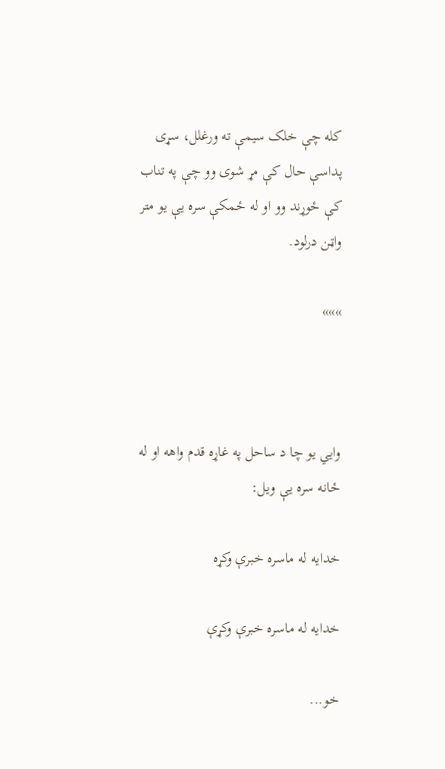کله چې خلک سیمې ته ورغلل، سړی پداسې حال کې مړ شوی وو چې په تناب کې ځوړند وو او له ځمکې سره یې یو متر واټن درلود.

»»»



وايي یو چا د ساحل په غاړه قدم واهه او له ځانه سره یې ویل:

خدایه له ماسره خبرې وکړه

خدایه له ماسره خبرې وکړې

خو...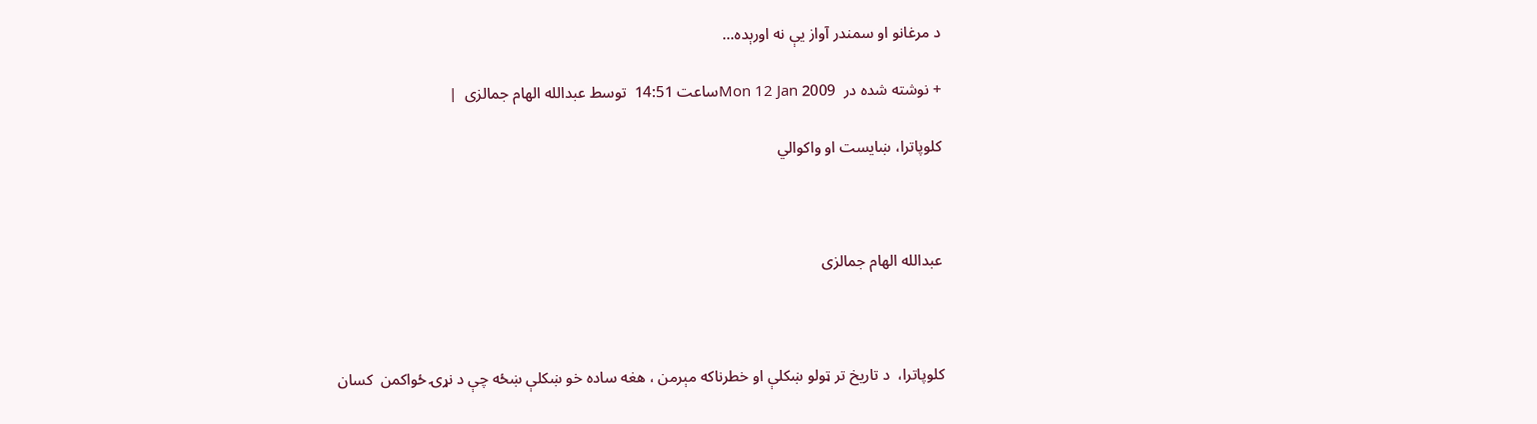د مرغانو او سمندر آواز یې نه اورېده...

+ نوشته شده در  Mon 12 Jan 2009ساعت 14:51  توسط عبدالله الهام جمالزی  |

کلوپاترا، ښایست او واکوالي



عبدالله الهام جمالزی



کلوپاترا،  د تاریخ تر ټولو ښکلې او خطرناکه مېرمن ، هغه ساده خو ښکلې ښځه چې د نړۍ ځواکمن  کسان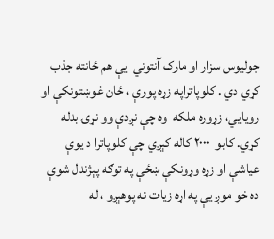جولیوس سزار او مارک آنتوني  یې هم ځانته جذب کړي دي . کلوپاتراپه زړه پورې ، ځان غوښتونکې او رويايي، زړوره ملکه  وه چې نږدې وو نړۍ بدله کړي. کابو  ۲۰۰۰ کاله کېږي چې کلوپاترا د یوې عیاشې او زړه وړونکې ښځې په توګه پېژندل شوې ده خو موږ یې په اړه زیات نه پوهېږو ، له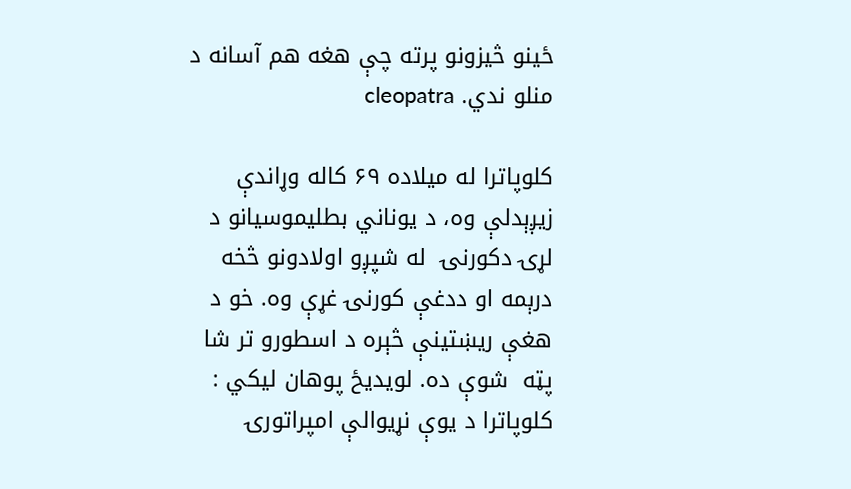ځینو څیزونو پرته چې هغه هم آسانه د منلو ندي. cleopatra

کلوپاترا له میلاده ۶۹ کاله وړاندې زیږېدلې وه، د یوناني بطلیموسیانو د لړۍ دکورنۍ  له شپږو اولادونو څخه درېمه او ددغې کورنۍ غړې وه. خو د هغې ریښتینې څېره د اسطورو تر شا پټه  شوې ده. لویدیځ پوهان لیکي : کلوپاترا د یوې نړیوالې امپراتورۍ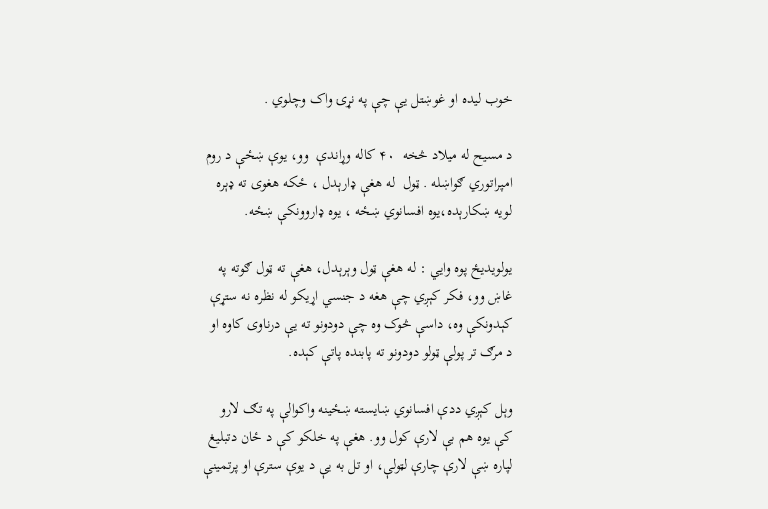خوب لیده او غوښتل یې چې په نړۍ واک وچلوي .

د مسیح له میلاد څخه  ۴۰ کاله وړاندې  وو، یوې ښځې د روم امپراتوري ګواښله . ټول  له هغې ډارېدل ، ځکه هغوی ته ډېره لویه ښکارېده،یوه افسانوي ښځه ، یوه ډاروونکې ښځه.

یولویدیځ پوه وايي : له هغې ټول وېرېدل، هغې ته ټول ګوته په  غاښ وو، فکر کېږي چې هغه د جنسي اړیکو له نظره نه ستړې کېدونکې وه، داسې څوک وه چې دودونو ته یې درناوی کاوه او د مرګ تر پولې ټولو دودونو ته پابنده پاتې کېده.

وېل کېږي ددې افسانوي ښایسته ښځینه واکوالې په تګ لارو کې یوه هم بې لارې کول وو. هغې په خلکو کې د ځان دتبلیغ لپاره ښې لارې چارې لټولې، او تل به یې د یوې سترې او پرتمینې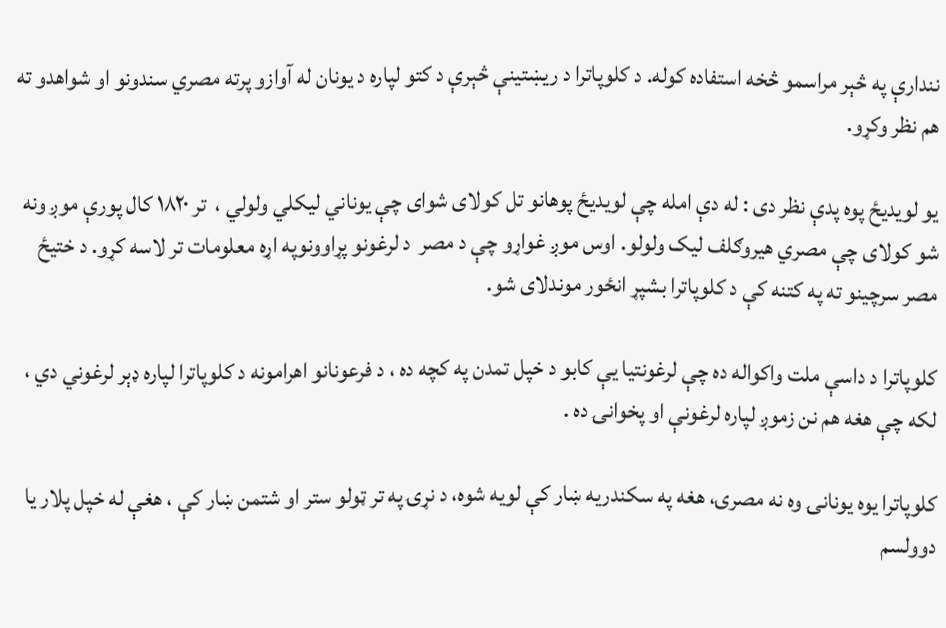نندارې په څېر مراسمو څخه استفاده کوله. د کلوپاترا د ریښتینې څېرې د کتو لپاره د یونان له آوازو پرته مصري سندونو او شواهدو ته هم نظر وکړو.

یو لویدیځ پوه پدې نظر دی : له دې امله چې لویدیځ پوهانو تل کولای شوای چې یوناني لیکلي ولولي ،  تر ۱۸۲۰ کال پورې موږ ونه شو کولای چې مصري هیروګلف لیک ولولو. اوس موږ غواړو چې د مصر  د لرغونو پړاوونوپه اړه معلومات تر لاسه کړو. د ختیځ مصر سرچینو ته په کتنه کې د کلوپاترا بشپړ انځور موندلای شو.

کلوپاترا د داسې ملت واکواله ده چې لرغونتیا یې کابو د خپل تمدن په کچه ده ، د فرعونانو اهرامونه د کلوپاترا لپاره ډېر لرغوني دي ، لکه چې هغه هم نن زموږ لپاره لرغونې او پخوانۍ ده .

کلوپاترا یوه یونانۍ وه نه مصرۍ، هغه په سکندریه ښار کې لویه شوه، د نړۍ په تر ټولو ستر او شتمن ښار کې ، هغې له خپل پلار یا  دوولسم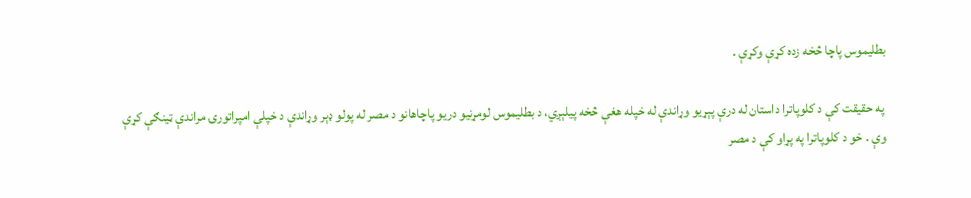بطلیموس پاچا څخه زده کړې وکړې .

 په حقیقت کې د کلوپاترا داستان له درې پېړیو وړاندې له خپله هغې څخه پیلېږي، د بطلیموس لومړنيو دریو پاچاهانو د مصر له پولو ډېر وړاندې د خپلې امپراتورۍ مراندې ټینګې کړې  وې . خو د کلوپاترا په پړاو کې د مصر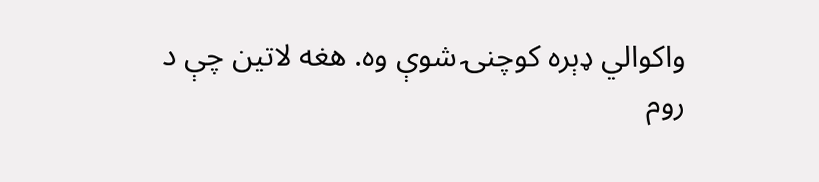واکوالي ډېره کوچنۍ شوې وه. هغه لاتین چې د روم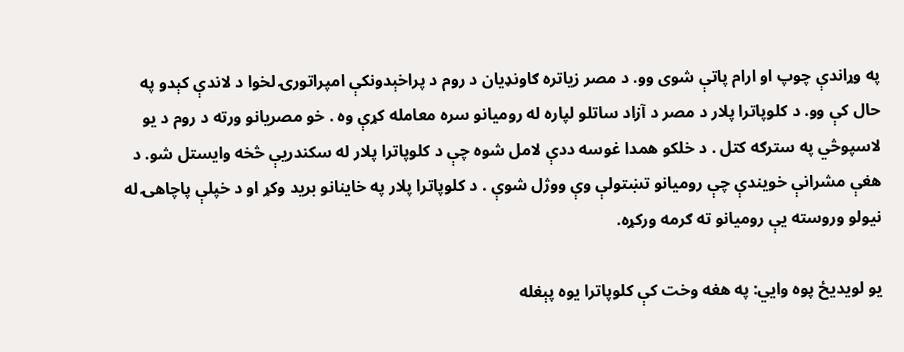په وړاندې چوپ او ارام پاتې شوی وو. د مصر زیاتره ګاونډیان د روم د پراخېدونکې امپراتورۍ لخوا د لاندې کېدو په حال کې وو. د کلوپاترا پلار د مصر د آزاد ساتلو لپاره له رومیانو سره معامله کړې وه . خو مصریانو ورته د روم د یو لاسپوڅي په سترګه کتل . د خلکو همدا غوسه ددې لامل شوه چې د کلوپاترا پلار له سکندریې څخه وایستل شو. د هغې مشرانې خویندې چې رومیانو تښتولې وې ووژل شوې . د کلوپاترا پلار په خاینانو برید وکړ او د خپلې پاچاهۍ له نیولو وروسته یې رومیانو ته ګرمه ورکړه.

یو لویدیځ پوه وايي: په هغه وخت کې کلوپاترا یوه پېغله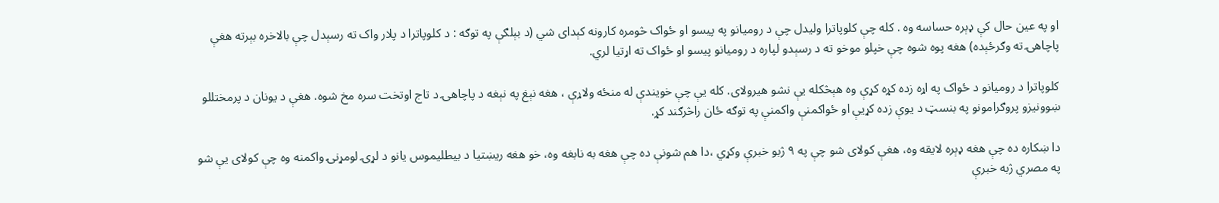او په عین حال کې ډېره حساسه وه . کله چې کلوپاترا ولیدل چې د رومیانو په پیسو او ځواک څومره کارونه کېدای شي (د بېلګې په توګه : د کلوپاترا د پلار واک ته رسېدل چې بالاخره بېرته هغې پاچاهۍ ته وګرځېده) هغه پوه شوه چې خپلو موخو ته د رسېدو لپاره د رومیانو پیسو او ځواک ته اړتیا لري.

کلوپاترا د رومیانو د ځواک په اړه زده کړه کړې وه هېڅکله یې نشو هیرولای. کله یې چې خویندې له منځه ولاړې ، هغه نېغ په نېغه د پاچاهۍ د تاج اوتخت سره مخ شوه. هغې د یونان د پرمختللو ښوونیزو پروګرامونو په بنسټ د یوې زده کړیې او ځواکمنې واکمنې په توګه ځان راڅرګند کړ.

دا ښکاره ده چې هغه ډېره لایقه وه، هغې کولای شو چې په ۹ ژبو خبرې وکړي ،دا هم شونې ده چې هغه به نابغه وه، خو هغه ریښتیا د بيطلیموس یانو د لړۍ لومړنۍ واکمنه وه چې کولای یې شو په مصري ژبه خبرې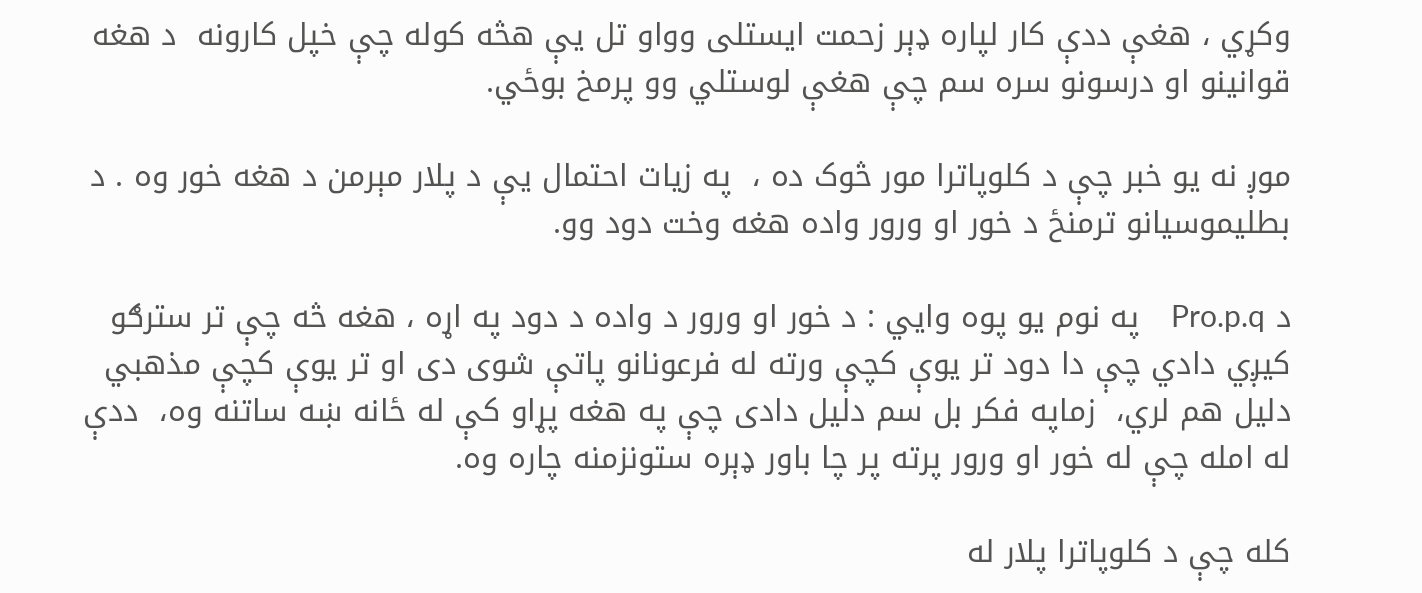وکړي ، هغې ددې کار لپاره ډېر زحمت ایستلی وواو تل یې هڅه کوله چې خپل کارونه  د هغه قوانینو او درسونو سره سم چې هغې لوستلي وو پرمخ بوځي.

موږ نه یو خبر چې د کلوپاترا مور څوک ده ،  په زیات احتمال یې د پلار مېرمن د هغه خور وه . د بطلیموسیانو ترمنځ د خور او ورور واده هغه وخت دود وو.

د Pro.p.q    په نوم یو پوه وايي : د خور او ورور د واده د دود په اړه ، هغه څه چې تر سترګو کیږي دادي چې دا دود تر یوې کچې ورته له فرعونانو پاتې شوی دی او تر یوې کچې مذهبي دلیل هم لري،  زماپه فکر بل سم دلیل دادی چې په هغه پړاو کې له ځانه ښه ساتنه وه،  ددې له امله چې له خور او ورور پرته پر چا باور ډېره ستونزمنه چاره وه.

کله چې د کلوپاترا پلار له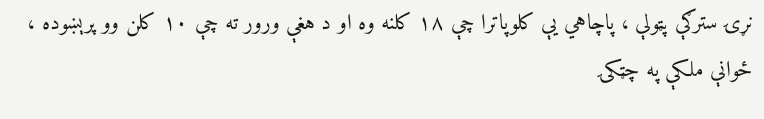نړۍ سترګې پټولې ، پاچاهي یې کلوپاترا چې ۱۸ کلنه وه او د هغې ورور ته چې ۱۰ کلن وو پرېښوده ، ځوانې ملکې په چټکۍ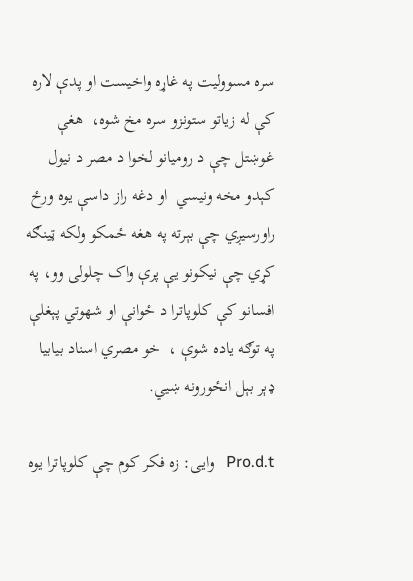سره مسوولیت په غاړه واخیست او پدې لاره کې له زیاتو ستونزو سره مخ شوه،  هغې غوښتل چې د رومیانو لخوا د مصر د نیول کېدو مخه ونیسي  او دغه راز داسې یوه ورځ راورسیږي چې بېرته په هغه ځمکو ولکه ټینګه کړي چې نیکونو یې پرې واک چلولی وو، په افسانو کې کلوپاترا د ځوانې او شهوتي پېغلې په توګه یاده شوې ،  خو مصري اسناد بیابیا ډېر بېل انځورونه ښيي.

Pro.d.t   وایی: زه فکر کوم چې کلوپاترا یوه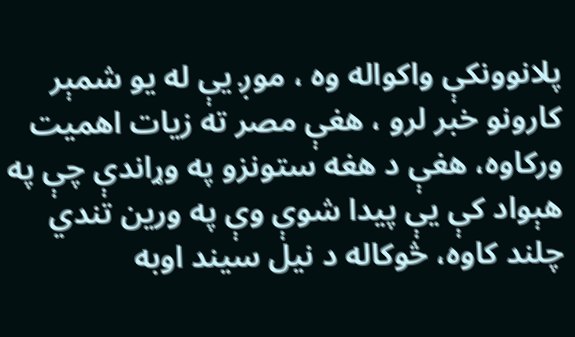پلانوونکې واکواله وه ، موږ یې له یو شمېر کارونو خبر لرو ، هغې مصر ته زیات اهمیت ورکاوه، هغې د هغه ستونزو په وړاندې چې په هېواد کې یې پیدا شوې وې په ورین تندي چلند کاوه، څوکاله د نیل سیند اوبه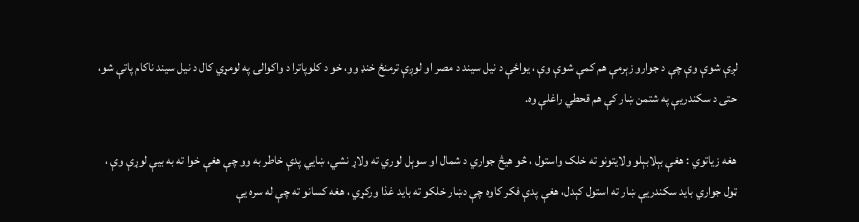لږې شوې وې چې د جوارو زېرمې هم کمې شوې وې ، یواځې د نیل سیند د مصر او لوږې ترمنځ خنډ وو، خو د کلوپاترا د واکوالۍ په لومړي کال د نیل سیند ناکام پاتې شو، حتی د سکندریې په شتمن ښار کې هم قحطي راغلې وه.

هغه زیاتوي : هغې بېلابېلو ولایتونو ته خلک واستول ، څو هیڅ جواري د شمال او سوېل لوري ته ولاړ نشي، ښايي پدې خاطر به وو چې هغې خوا ته به بیې لوړې وې ، ټول جواري باید سکندریې ښار ته استول کېدل، هغې پدې فکر کاوه چې دښار خلکو ته باید غذا ورکړي ، هغه کسانو ته چې له سره یې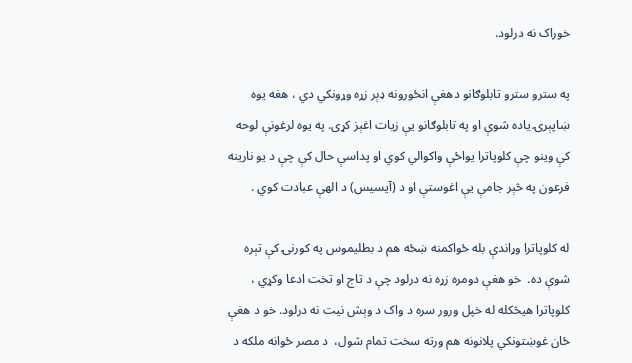خوراک نه درلود.

په سترو سترو تابلوګانو دهغې انځورونه ډېر زړه وړونکي دي ، هغه یوه ښاپېرۍ یاده شوې او په تابلوګانو یې زیات اغېز کړی. په یوه لرغونې لوحه کې وینو چې کلوپاترا یواځې واکوالي کوي او پداسې حال کې چې د یو نارینه فرعون په څېر جامې یې اغوستې او د (آیسیس) د الهې عبادت کوي .

له کلوپاترا وړاندې بله ځواکمنه ښځه هم د بطلیموس په کورنۍ کې تېره شوې ده.  خو هغې دومره زړه نه درلود چې د تاج او تخت ادعا وکړي ، کلوپاترا هیڅکله له خپل ورور سره د واک د وېش نیت نه درلود. خو د هغې ځان غوښتونکي پلانونه هم ورته سخت تمام شول،  د مصر ځوانه ملکه د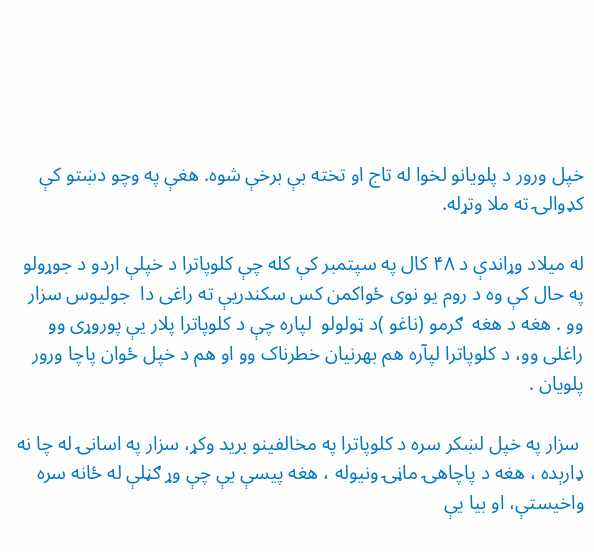خپل ورور د پلویانو لخوا له تاج او تخته بې برخې شوه. هغې په وچو دښتو کې کډوالۍ ته ملا وتړله.

له میلاد وړاندې د ۴۸ کال په سپتمبر کې کله چې کلوپاترا د خپلې اردو د جوړولو په حال کې وه د روم یو نوی ځواکمن کس سکندریې ته راغی دا  جولیوس سزار  وو . هغه د هغه  ګرمو (ناغو )د ټولولو  لپاره چې د کلوپاترا پلار یې پوروړی وو راغلی وو، د کلوپاترا لپآره هم بهرنیان خطرناک وو او هم د خپل ځوان پاچا ورور پلویان .

 سزار په خپل لښکر سره د کلوپاترا په مخالفینو برید وکړ، سزار په اسانۍ له چا نه ډارېده ، هغه د پاچاهۍ ماڼۍ ونیوله ، هغه پیسې یې چې وړ ګڼلې له ځانه سره واخیستې، او بیا یې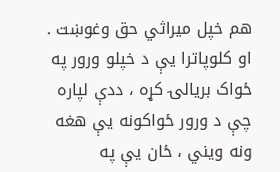هم خپل میراثي حق وغوښت . او کلوپاترا یې د خپلو ورور په ځواک بریالۍ کړه ، ددې لپاره چې د ورور ځواکونه یې هغه ونه ویني ، ځان یې په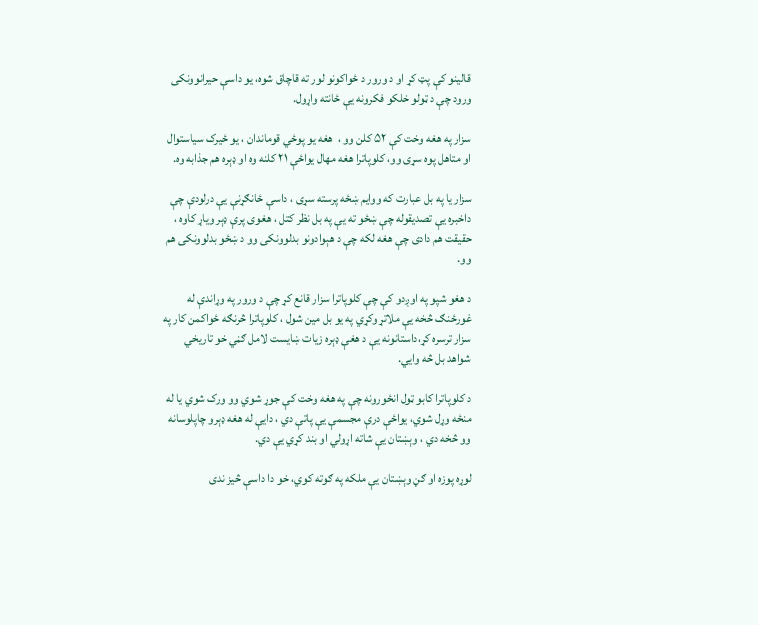قالینو کې پټ کړ او د ورور د ځواکونو لور ته قاچاق شوه، یو داسې حیرانوونکی ورود چې د ټولو خلکو فکرونه یې ځانته واړول.

سزار په هغه وخت کې ۵۲ کلن وو ،  هغه یو پوځي قوماندان ، یو ځیرک سیاستوال او متاهل پوه سړی وو، کلوپاترا هغه مهال یواځې ۲۱ کلنه وه او ډېره هم جذابه وه.

سزار یا په بل عبارت که ووایم ښځه پرسته سړی ، داسې ځانګړنې یې درلودې چې داخبره یې تصدیقوله چې ښځو ته یې په بل نظر کتل ، هغوی پرې ډېر ویاړ کاوه ، حقیقت هم دادی چې هغه لکه چې د هېوادونو بدلوونکی وو د ښځو بدلوونکی هم وو.

د هغو شپو په اوږدو کې چې کلوپاترا سزار قانع کړ چې د ورور په وړاندې له غورځنګ څخه یې ملاتړ وکړي په یو بل مین شول ، کلوپاترا څرنګه ځواکمن کار په سزار ترسره کړ،داستانونه یې د هغې ډېره زیات ښایست لامل ګڼي خو تاریخي شواهد بل څه وايي.

د کلوپاترا کابو ټول انځورونه چې په هغه وخت کې جوړ شوي وو ورک شوي یا له منځه وړل شوي، یواځې درې مجسمې یې پاتې دي ، دایې له هغه ډېرو چاپلوسانه وو څخه دي ، وېښتان یې شاته اړولي او بند کړي یې دي.

لوړه پوزه او ګڼ وېښتان یې ملکه په ګوته کوي، خو دا داسې څیز ندی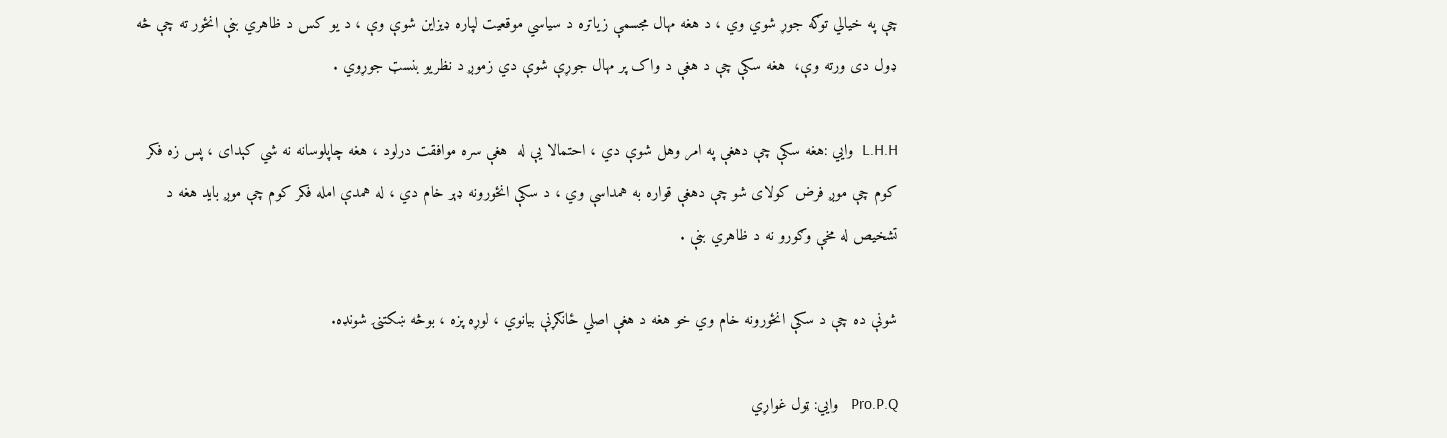چې په خیالي توګه جوړ شوي وي ، د هغه مهال مجسمې زیاتره د سیاسي موقعیت لپاره ډیزاین شوې وې ، د یو کس د ظاهري بڼې انځور ته چې څه ډول دی ورته وې،  هغه سکې چې د هغې د واک پر مهال جوړې شوې دي زموږ د نظریو بنسټ جوړوي .

L.H.H  وايي :هغه سکې چې دهغې په امر وهل شوې دي ، احتمالا یې له  هغې سره موافقت درلود ، هغه چاپلوسانه نه شي کېدای ، پس زه فکر کوم چې موږ فرض کولای شو چې دهغې قواره به همداسې وي ، د سکې انځورونه ډېر خام دي ، له همدې امله فکر کوم چې موږ باید هغه د تشخیص له مخې وګورو نه د ظاهري بڼې .

شونې ده چې د سکې انځورونه خام وي خو هغه د هغې اصلي ځانګړنې بیانوي ، لوړه پزه ، بوڅه ښکتنۍ شونډه.

Pro.P.Q   وايي: ټول غواړي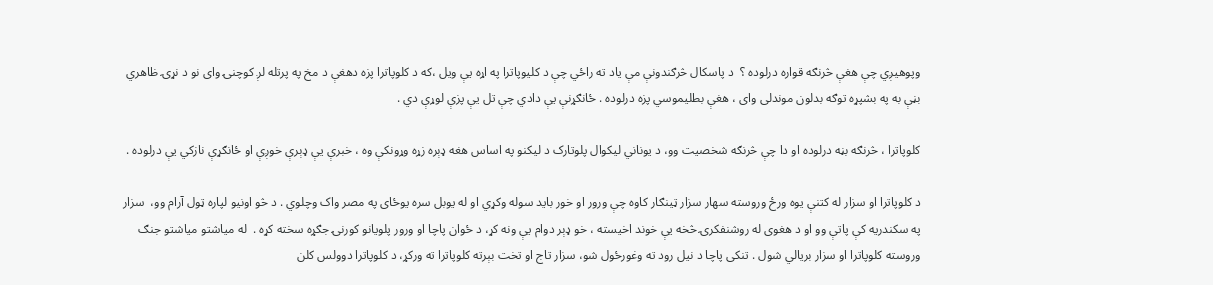وپوهیږي چې هغې څرنګه قواره درلوده ؟  د پاسکال څرګندونې مې یاد ته راځي چې د کلیوپاترا په اړه یې ویل ،که د کلوپاترا پزه دهغې د مخ په پرتله لږ کوچنۍ وای نو د نړۍ ظاهري بڼې به په بشپړه توګه بدلون موندلی وای ، هغې بطلیموسي پزه درلوده . ځانګړنې یې دادي چې تل یې پزې لوړې دي .

کلوپاترا ، څرنګه بڼه درلوده او دا چې څرنګه شخصیت وو، د یوناني لیکوال پلوتارک د لیکنو په اساس هغه ډېره زړه وړونکې وه ، خبرې یې ډېرې خوږې او ځانګړې نازکي یې درلوده .

د کلوپاترا او سزار له کتنې یوه ورځ وروسته سهار سزار ټینګار کاوه چې ورور او خور باید سوله وکړي او له یوبل سره یوځای په مصر واک وچلوي . د څو اونیو لپاره ټول آرام وو،  سزار  په سکندریه کې پاتې وو او د هغوی له روشنفکرۍ څخه یې خوند اخیسته ، خو ډېر دوام یې ونه کړ، د ځوان پاچا او ورور پلویانو کورنۍ جګړه سخته کړه .  له میاشتو میاشتو جنګ وروسته کلوپاترا او سزار بریالي شول . تنکی پاچا د نیل رود ته وغورځول شو، سزار تاج او تخت بېرته کلوپاترا ته ورکړ، د کلوپاترا دوولس کلن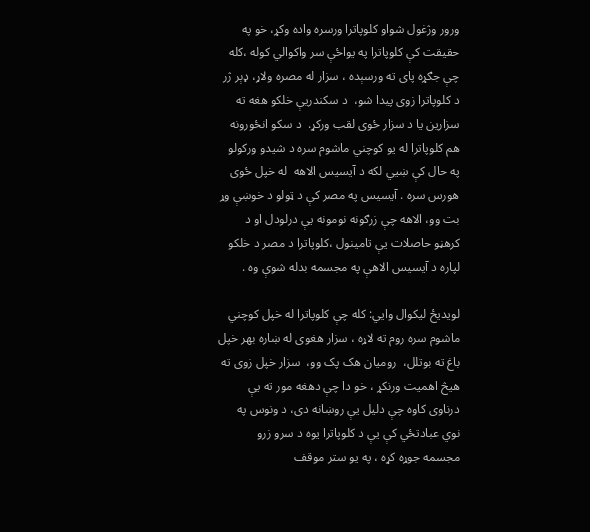ورور وژغول شواو کلوپاترا ورسره واده وکړ، خو په حقیقت کې کلوپاترا په یواځې سر واکوالي کوله ،کله چې جګړه پای ته ورسېده ، سزار له مصره ولاړ، ډېر ژر د کلوپاترا زوی پیدا شو،  د سکندریې خلکو هغه ته سزارین یا د سزار ځوی لقب ورکړ.  د سکو انځورونه هم کلوپاترا له یو کوچني ماشوم سره د شیدو ورکولو په حال کې ښيي لکه د آیسیس الاهه  له خپل ځوی هورس سره . آیسیس په مصر کې د ټولو د خوښې وړ بت وو، الاهه چې زرګونه نومونه یې درلودل او د کرهڼو حاصلات یې تامینول ،کلوپاترا د مصر د خلکو لپاره د آیسیس الاهې په مجسمه بدله شوې وه .

لویدیځ لیکوال وايي: کله چې کلوپاترا له خپل کوچني ماشوم سره روم ته لاړه ، سزار هغوی له ښاره بهر خپل باغ ته بوتلل،  رومیان هک پک وو،  سزار خپل زوی ته هیڅ اهمیت ورنکړ ، خو دا چې دهغه مور ته یې درناوی کاوه چې دلیل یې روښانه دی، د ونوس په نوي عبادتځي کې یې د کلوپاترا یوه د سرو زرو مجسمه جوړه کړه ، په یو ستر موقف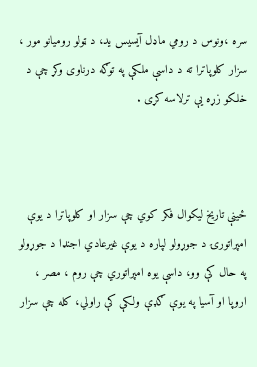سره ،ونوس د رومي ماډل آیسیس ید، د ټولو رومیانو مور ، سزار کلوپاترا ته د داسې ملکې په توګه درناوی وکړ چې د خلکو زړه یې ترلاسه کړی .



ځینې تاریخ لیکوال فکر کوي چې سزار او کلوپاترا د یوې امپراتورۍ د جوړولو لپاره د یوې غیرعادي اجنډا د جوړولو په حال کې وو، داسې یوه امپراتوري چې روم ، مصر ، اروپا او آسیا په یوې ګډې ولکې کې راولي، کله چې سزار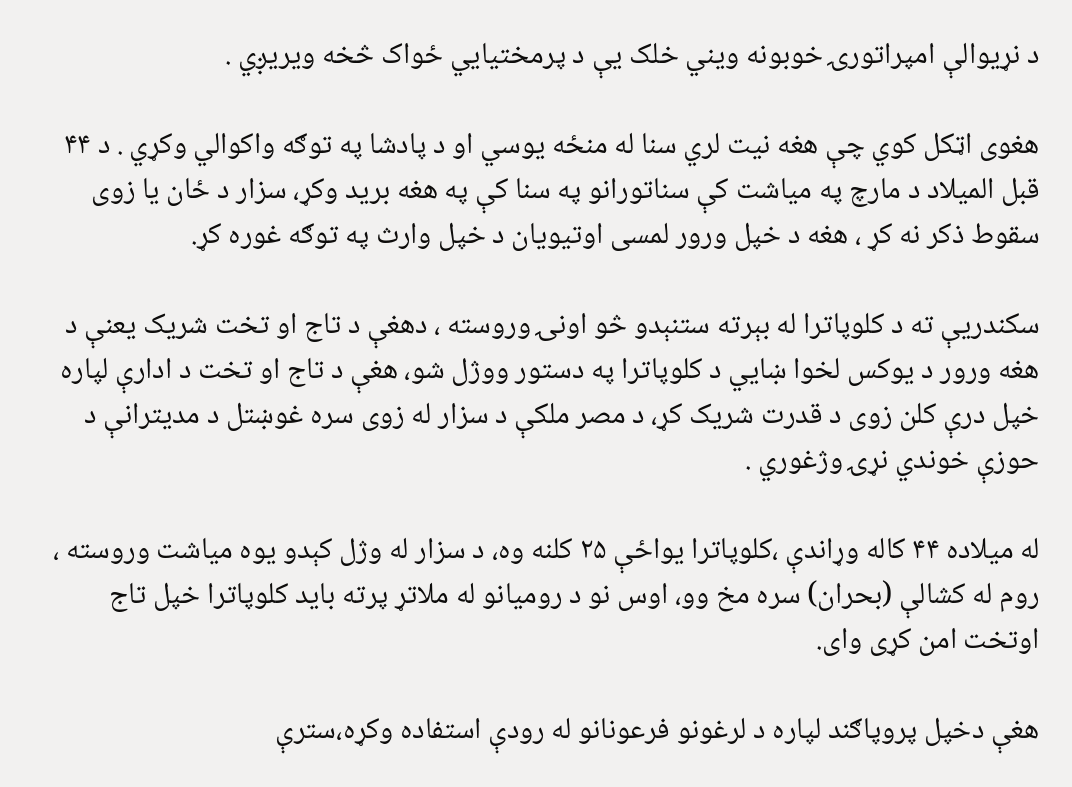د نړیوالې امپراتورۍ خوبونه ويني خلک یې د پرمختیايي ځواک څخه ویریږي .

هغوی اټکل کوي چې هغه نیت لري سنا له منځه یوسي او د پادشا په توګه واکوالي وکړي . د ۴۴ قبل المیلاد د مارچ په میاشت کې سناتورانو په سنا کې په هغه برید وکړ، سزار د ځان یا زوی سقوط ذکر نه کړ ، هغه د خپل ورور لمسی اوتیویان د خپل وارث په توګه غوره کړ.

سکندریې ته د کلوپاترا له بېرته ستنېدو څو اونۍ وروسته ، دهغې د تاج او تخت شریک یعنې د هغه ورور د یوکس لخوا ښايي د کلوپاترا په دستور ووژل شو، هغې د تاج او تخت د ادارې لپاره خپل درې کلن زوی د قدرت شریک کړ، د مصر ملکې د سزار له زوی سره غوښتل د مدیترانې د حوزې خوندي نړۍ وژغوري .

له میلاده ۴۴ کاله وړاندې ،کلوپاترا یواځې ۲۵ کلنه وه، د سزار له وژل کېدو یوه میاشت وروسته ، روم له کشالې (بحران) سره مخ وو، اوس نو د رومیانو له ملاتړ پرته باید کلوپاترا خپل تاج اوتخت امن کړی وای.

هغې دخپل پروپاګند لپاره د لرغونو فرعونانو له رودې استفاده وکړه،سترې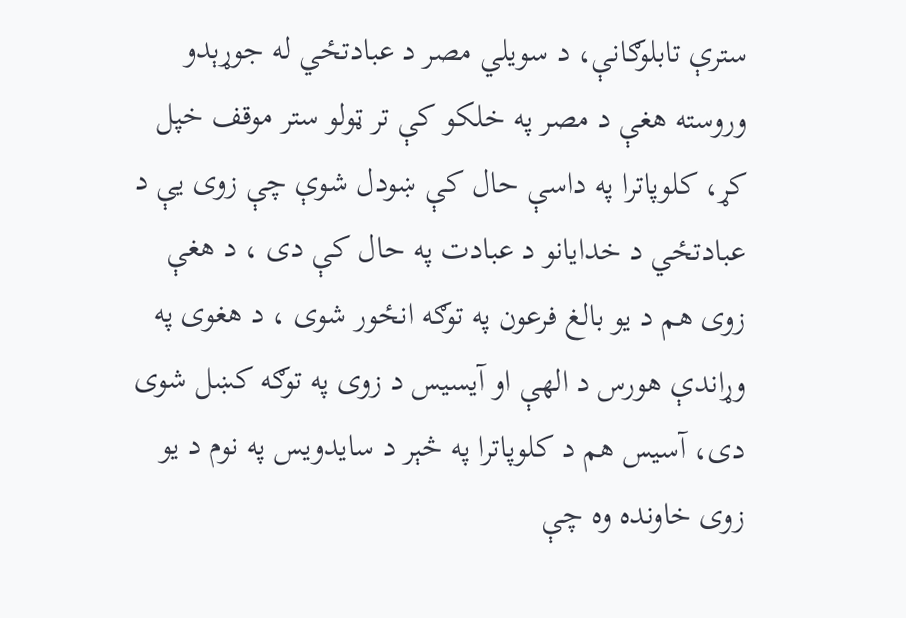سترې تابلوګانې، د سویلي مصر د عبادتځي له جوړېدو وروسته هغې د مصر په خلکو کې تر ټولو ستر موقف خپل کړ، کلوپاترا په داسې حال کې ښودل شوې چې زوی یې د عبادتځي د خدایانو د عبادت په حال کې دی ، د هغې زوی هم د یو بالغ فرعون په توګه انځور شوی ، د هغوی په وړاندې هورس د الهې او آیسیس د زوی په توګه کښل شوی دی، آسیس هم د کلوپاترا په څېر د سایدویس په نوم د یو زوی خاونده وه چې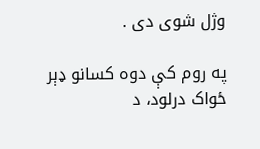وژل شوی دی .

په روم کې دوه کسانو ډېر ځواک درلود، د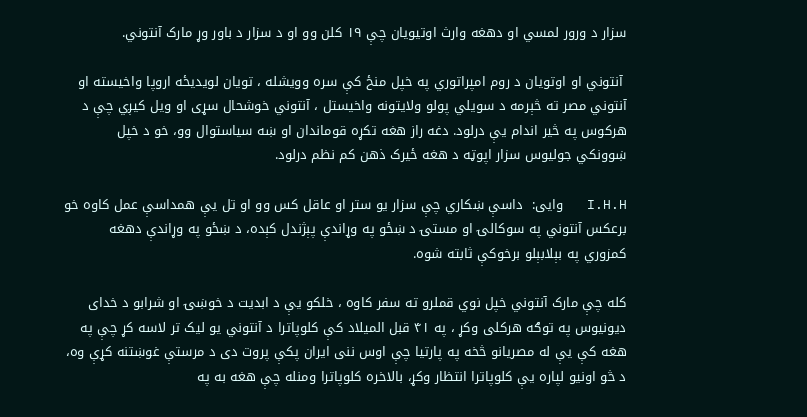سزار د ورور لمسي او دهغه وارث اوتیویان چې ۱۹ کلن وو او د سزار د باور وړ مارک آنتوني.

 آنتوني او اوتویان د روم امپراتوري په خپل منځ کې سره وویشله ، تویان لویدیځه اروپا واخیسته او آنتوني مصر ته څېرمه د سویلي پولو ولایتونه واخیستل ، آنتوني خوشحال سړی او ویل کیږي چې د هرکوس په څیر اندام یې درلود. دغه راز هغه تکړه قوماندان او ښه سیاستوال وو، خو د خپل ښوونکي جولیوس سزار اپوټه د هغه ځیرک ذهن کم نظم درلود.

I.H.H   وایی:  داسې ښکاري چې سزار یو ستر او عاقل کس وو او تل یې همداسې عمل کاوه خو برعکس آنتوني په سوکالۍ او مستۍ د ښځو په وړاندې پېژندل کېده، د ښځو په وړاندې دهغه کمزوري په بېلابېلو برخوکې ثابته شوه.

کله چې مارک آنتوني خپل نوي قملرو ته سفر کاوه ، خلکو یې د ابدیت د خوښۍ او شرابو د خدای دیونیوس په توګه هرکلی وکړ ، په ۴۱ قبل المیلاد کې کلوپاترا د آنتوني یو لیک تر لاسه کړ چې په هغه کې یې له مصریانو څخه په پارتیا چې اوس ننی ایران پکې پروت دی د مرستې غوښتنه کړې وه،  د څو اونیو لپاره یې کلوپاترا انتظار وکړ، بالاخره کلوپاترا ومنله چې هغه به په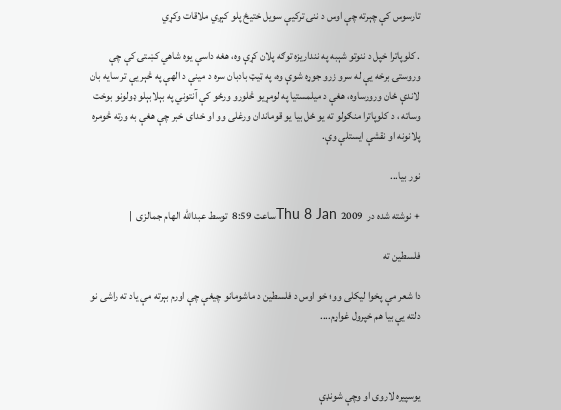تارسوس کې چېرته چې اوس د ننۍ ترکیې سویل ختیځ پلو کېږي ملاقات وکړي

. کلوپاترا خپل د ننوتو شېبه په ننداریزه توګه پلان کړې وه، هغه داسې یوه شاهي کښتۍ کې چې وروستۍ برخه یې له سرو زرو جوړه شوې وه، په ټیټ بادبان سره د مینې د الهې په څېر یې تر سایه بان لاندې ځان ورورساوه، هغې د میلمستیا په لومړیو څلورو ورځو کې آنتوني په بېلابېلو ډولونو بوخت وساته ، د کلوپاترا منګولو ته یو ځل بیا یو قوماندان ورغلی وو او خدای خبر چې هغې به ورته څومره پلانونه او نقشې ایستلې وې.

نور بیا...

+ نوشته شده در  Thu 8 Jan 2009ساعت 8:59  توسط عبدالله الهام جمالزی  |

فلسطین ته

دا شعر مې پخوا لیکلی وو؛ خو اوس د فلسطین د ماشومانو چیغې چې اورم بېرته مې یاد ته راشی نو دلته یې بیا هم خپرول غواړم....



یوسپیره لاروی او وچې شونډې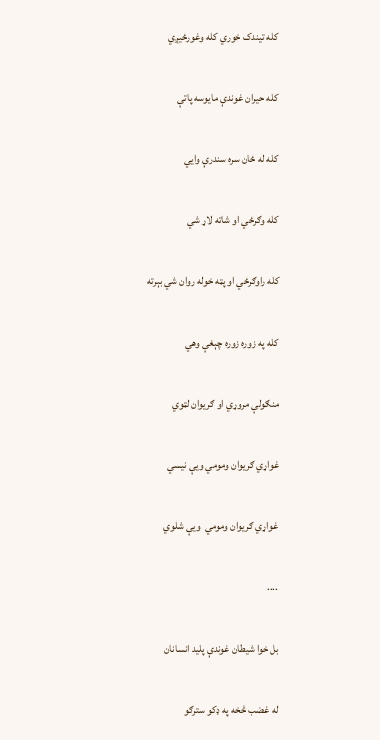کله تیندک خوري کله وغورځیږي

کله حیران غوندې مایوسه پاتې

کله له ځان سره سندرې وايي

کله وګرځي او شاته لاړ شي

کله راوګرځي او پټه خوله روان شي بېرته

کله په زوره زوره چېغې وهي

منګولې مروړي او ګریوان لټوي

غواړي ګریوان ومومي ویې نیسي

غواړي ګریوان ومومي  ویې شلوي

....

بل خوا شیطان غوندې پلید انسانان

له غضب څخه په ډکو سترګو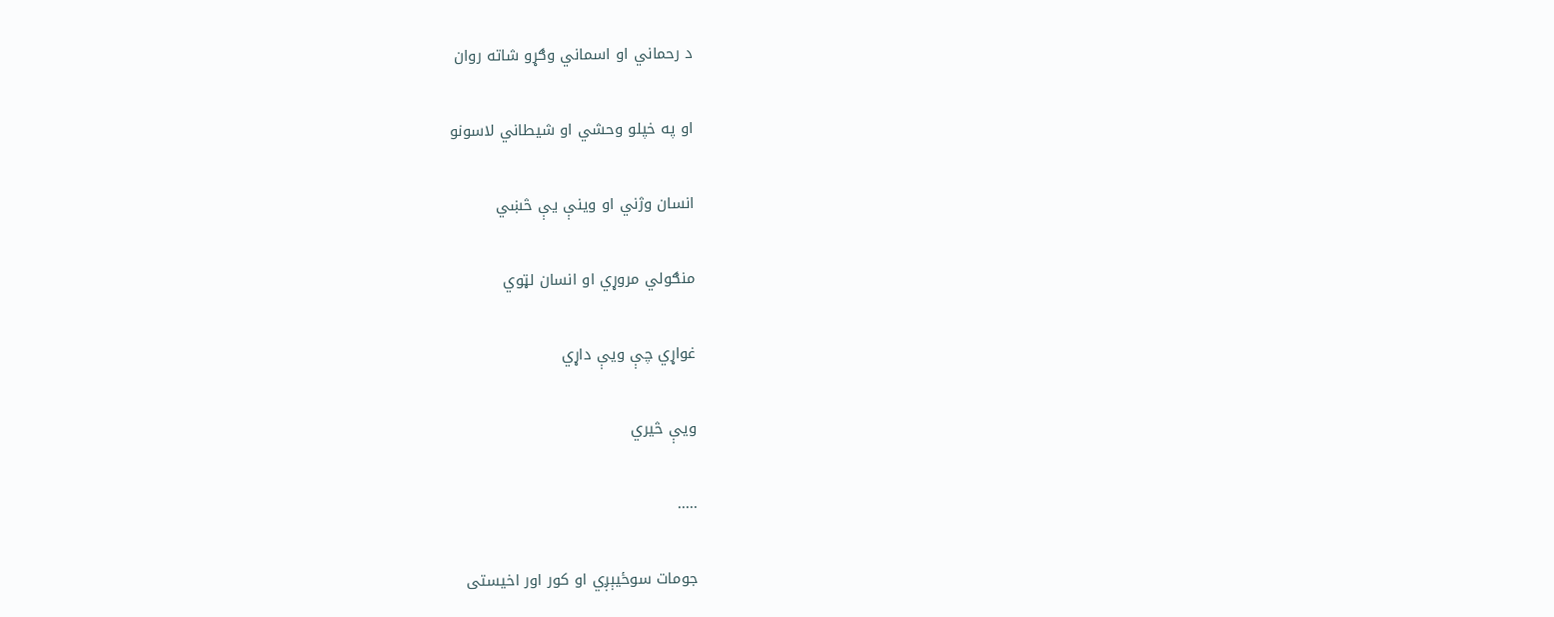د رحماني او اسماني وګړو شاته روان

او په خپلو وحشي او شیطاني لاسونو

انسان وژني او وینې یې څښي

منګولي مروړي او انسان لټوي

غواړي چې ویې داړي

ویې څیري

.....

جومات سوځيېږي او کور اور اخیستی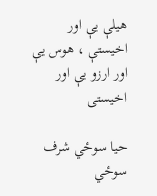هیلې يې اور اخیستې ، هوس يې اور ارزو يې اور اخیستی

حیا سوځي شرف سوځي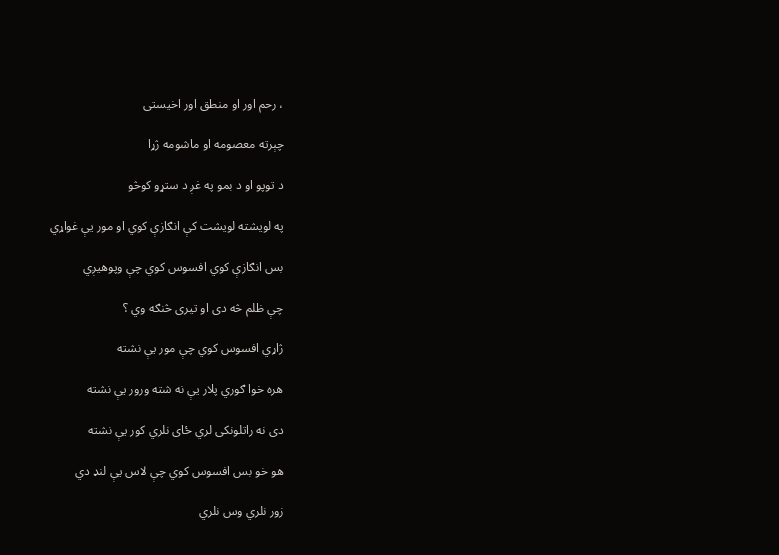، رحم اور او منطق اور اخیستی

چېرته معصومه او ماشومه ژړا

د توپو او د بمو په غږ د ستړو کوڅو

په لویشته لویشت کې انګازې کوي او مور یې غواړي

بس انګازې کوي افسوس کوي چې وپوهیږي

چې ظلم څه دی او تیری څنګه وي ؟

ژاړي افسوس کوي چې مور یې نشته

هره خوا ګوري پلار یې نه شته ورور یې نشته

دى نه راتلونکی لري ځای نلري کور یې نشته

هو خو بس افسوس کوي چې لاس یې لنډ دي

زور نلري وس نلري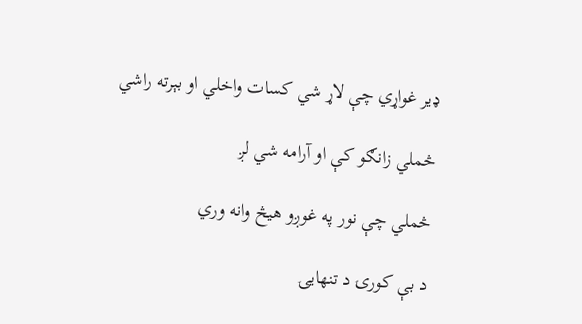ډیر غواړي چې لاړ شي کسات واخلي او بېرته راشي

څملي زانګو کې او آرامه شي لږ

څملي چې نور په غوږو هیڅ وانه وري

د بې کورۍ د تنهایۍ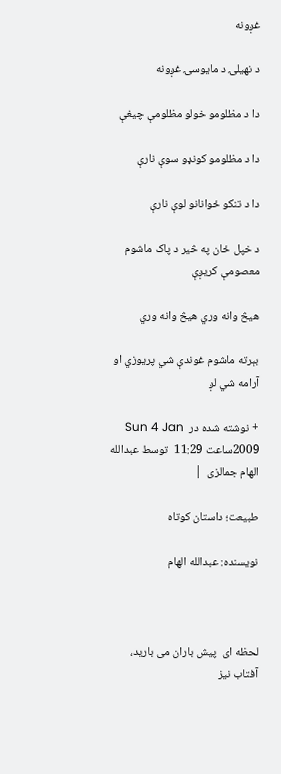غږونه

د نهیلۍ د مایوسۍ غږونه

دا د مظلومو خولو مظلومې چیغې

دا د مظلومو کونډو سوې نارې

دا د تنکو ځوانانو لوې نارې

د خپل ځان په څیر د پاک ماشوم معصومې کریږې

هیڅ وانه وري هیڅ وانه وري

بېرته ماشوم غوندې شي پریوزي او آرامه شي لږ

+ نوشته شده در  Sun 4 Jan 2009ساعت 11:29  توسط عبدالله الهام جمالزی  |

طبیعت؛ داستان کوتاه

نویسنده: عبدالله الهام



لحظه ای  پیش باران می بارید، آفتاب نیز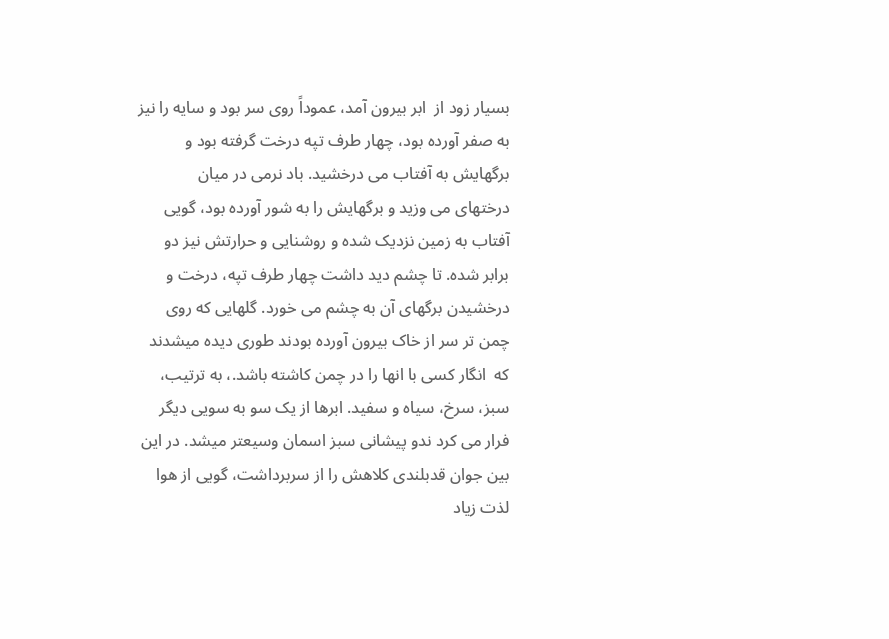بسیار زود از  ابر بیرون آمد، عموداً روی سر بود و سایه را نیز به صفر آورده بود، چهار طرف تپه درخت گرفته بود و برگهایش به آفتاب می درخشید. باد نرمی در میان  درختهای می وزید و برگهایش را به شور آورده بود، گویی آفتاب به زمین نزدیک شده و روشنایی و حرارتش نیز دو برابر شده. تا چشم دید داشت چهار طرف تپه، درخت و درخشیدن برگهای آن به چشم می خورد. گلهایی که روی چمن تر سر از خاک بیرون آورده بودند طوری دیده میشدند که  انگار کسی با انها را در چمن کاشته باشد.، به ترتیب، سبز، سرخ، سیاه و سفید. ابرها از یک سو به سویی دیگر فرار می کرد ندو پیشانی سبز اسمان وسیعتر میشد. در این بین جوان قدبلندی کلاهش را از سربرداشت، گویی از هوا لذت زیاد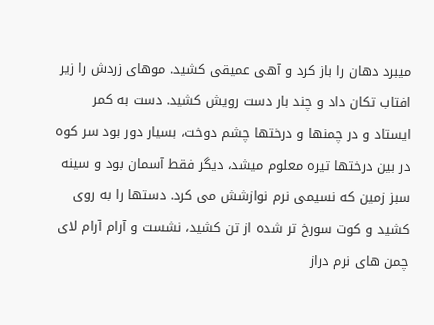میبرد دهان را باز کرد و آهی عمیقی کشید. موهای زردش را زیر افتاب تکان داد و چند بار دست رویش کشید. دست به کمر ایستاد و در چمنها و درختها چشم دوخت، بسیار دور بود سر کوه در بین درختها تیره معلوم میشد، دیگر فقط آسمان بود و سینه سبز زمین که نسیمی نرم نوازشش می کرد. دستها را به روی کشید و کوت سورخ تر شده از تن کشید، نشست و آرام آرام لای چمن های نرم دراز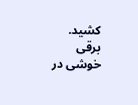کشید. برقی خوشی در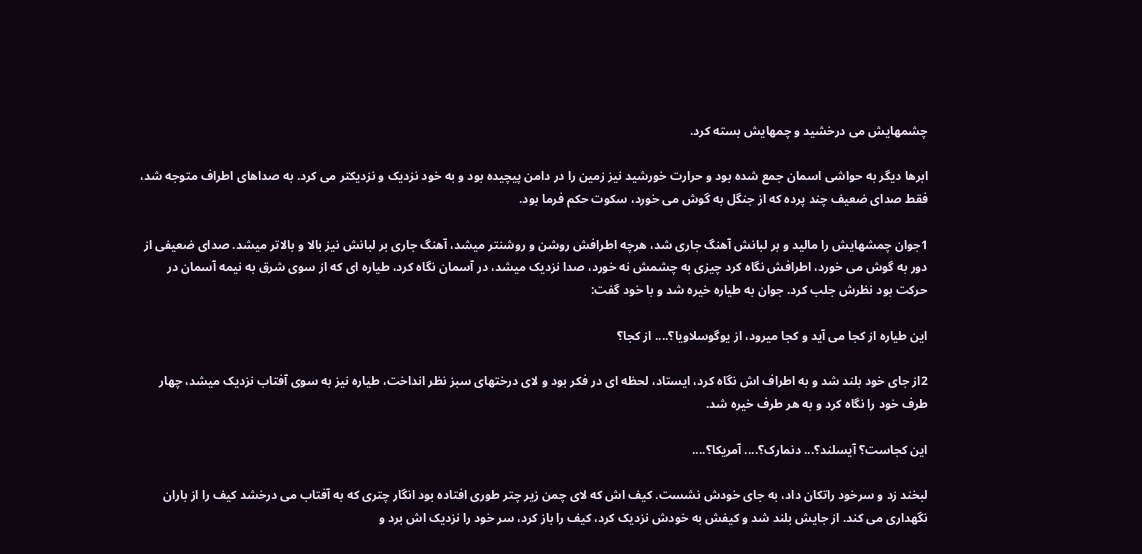چشمهایش می درخشید و چمهایش بسته کرد.

ابرها دیگر به حواشی اسمان جمع شده بود و حرارت خورشید نیز زمین را در دامن پیچیده بود و به خود نزدیک و نزدیکتر می کرد. به صداهای اطراف متوجه شد، فقط صدای ضعیف چند پرده که از جنگل به گوش می خورد، سکوت حکم فرما بود.

1جوان چمشهایش را مالید و بر لبانش آهنگ جاری شد، هرچه اطرافش روشن و روشنتر میشد، آهنگ جاری بر لبانش نیز بالا و بالاتر میشد. صدای ضعیفی از دور به گوش می خورد، اطرافش نگاه کرد چیزی به چشمش نه خورد، صدا نزدیک میشد، در آسمان نگاه کرد، طیاره ای که از سوی شرق به نیمه آسمان در حرکت بود نظرش جلب کرد. جوان به طیاره خیره شد و با خود گفت:

این طیاره از کجا می آید و کجا میرود، از یوگوسلاویا؟.... از کجا؟

2از جای خود بلند شد و به اطراف اش نگاه کرد، ایستاد، لحظه ای در فکر بود و لای درختهای سبز نظر انداخت، طیاره نیز به سوی آفتاب نزدیک میشد، چهار طرف خود را نگاه کرد و به هر طرف خیره شد.

این کجاست؟ آیسلند؟... دنمارک؟.... آمریکا؟....

لبخند زد و سرخود راتکان داد، به جای خودش نشست. کیف اش که لای چمن زیر چتر طوری افتاده بود انگار چتری که به آفتاب می درخشد کیف را از باران نگهداری می کند. از جایش بلند شد و کیفش به خودش نزدیک کرد، کیف را باز کرد، سر خود را نزدیک اش برد و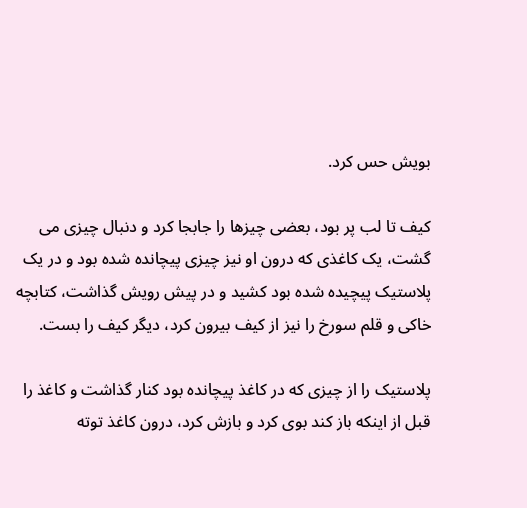بویش حس کرد.

کیف تا لب پر بود، بعضی چیزها را جابجا کرد و دنبال چیزی می گشت، یک کاغذی که درون او نیز چیزی پیچانده شده بود و در یک پلاستیک پیچیده شده بود کشید و در پیش رویش گذاشت، کتابچه خاکی و قلم سورخ را نیز از کیف بیرون کرد، دیگر کیف را بست.

پلاستیک را از چیزی که در کاغذ پیچانده بود کنار گذاشت و کاغذ را قبل از اینکه باز کند بوی کرد و بازش کرد، درون کاغذ توته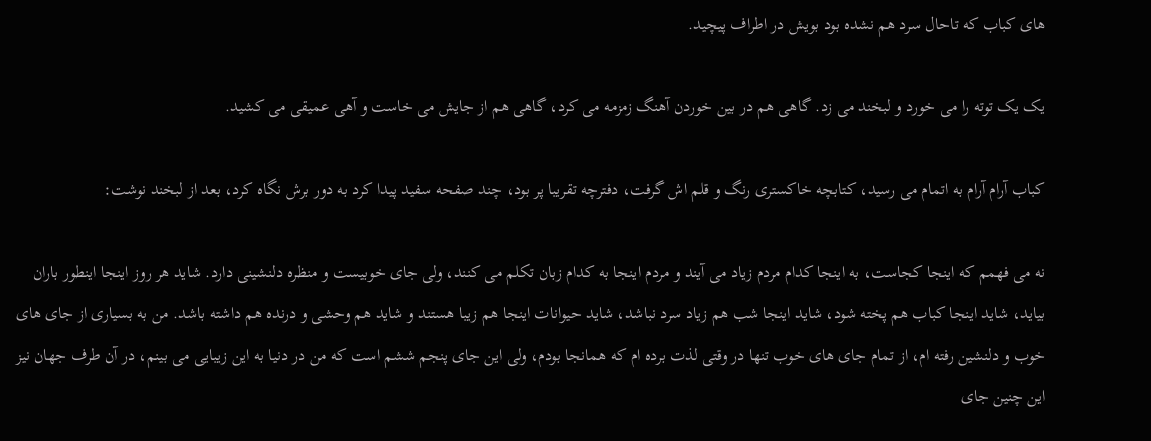های کباب که تاحال سرد هم نشده بود بویش در اطراف پیچید.

یک یک توته را می خورد و لبخند می زد. گاهی هم در بین خوردن آهنگ زمزمه می کرد، گاهی هم از جایش می خاست و آهی عمیقی می کشید.

کباب آرام آرام به اتمام می رسید، کتابچه خاکستری رنگ و قلم اش گرفت، دفترچه تقریبا پر بود، چند صفحه سفید پیدا کرد به دور برش نگاه کرد، بعد از لبخند نوشت:

نه می فهمم که اینجا کجاست، به اینجا کدام مردم زیاد می آیند و مردم اینجا به کدام زبان تکلم می کنند، ولی جای خوبیست و منظره دلنشینی دارد. شاید هر روز اینجا اینطور باران بیاید، شاید اینجا کباب هم پخته شود، شاید اینجا شب هم زیاد سرد نباشد، شاید حیوانات اینجا هم زیبا هستند و شاید هم وحشی و درنده هم داشته باشد. من به بسیاری از جای های خوب و دلنشین رفته ام، از تمام جای های خوب تنها در وقتی لذت برده ام که همانجا بودم، ولی این جای پنجم ششم است که من در دنیا به این زیبایی می بینم، در آن طرف جهان نیز این چنین جای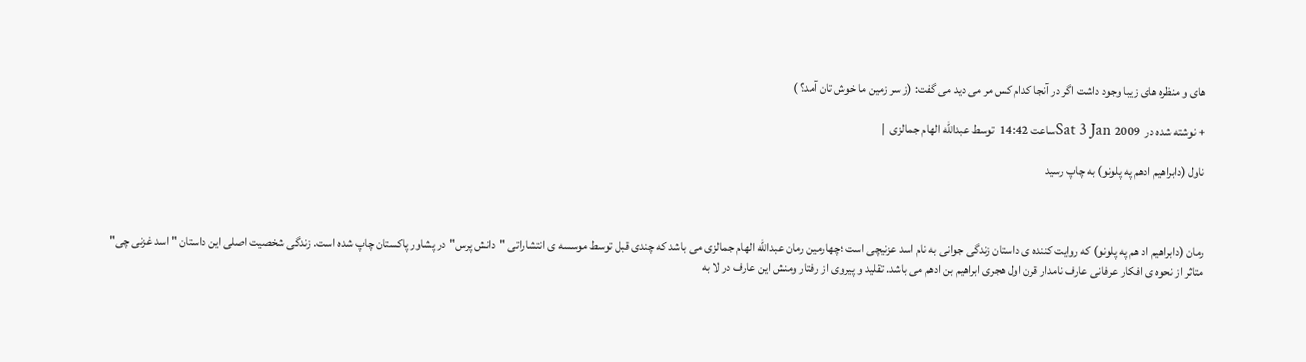های و منظره های زیبا وجود داشت اگر در آنجا کدام کس مر می دید می گفت: (ز سر زمین ما خوش تان آمد؟ )

+ نوشته شده در  Sat 3 Jan 2009ساعت 14:42  توسط عبدالله الهام جمالزی  |

ناول (دابراهیم ادهم په پلونو) به چاپ رسید



رمان (دابراهیم اد هم په پلونو) که روایت کننده ی داستان زندگی جوانی به نام اسد عزنیچی است ؛چهارمین رمان عبدالله الهام جمالزی می باشد که چندی قبل توسط موسسه ی انتشاراتی "دانش پرس"در پشاور پاکستان چاپ شده است. زندگی شخصیت اصلی این داستان " اسد غزنی چی"  متاثر از نحوه ی افکار عرفانی عارف نامدار قرن اول هجری ابراهیم بن ادهم می باشد. تقلید و پیروی از رفتار ومنش این عارف در لا به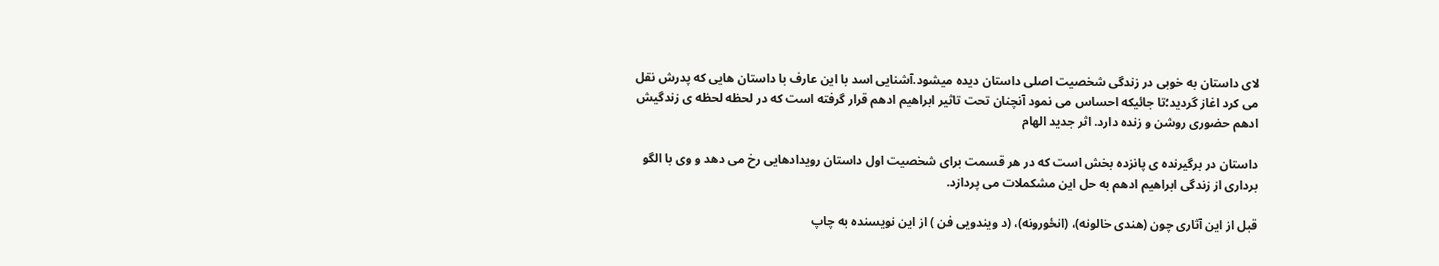لای داستان به خوبی در زندگی شخصیت اصلی داستان دیده میشود.آشنایی اسد با این عارف با داستان هایی که پدرش نقل می کرد اغاز گردید؛تا جائیکه احساس می نمود آنچنان تحت تاثیر ابراهیم ادهم قرار گرفته است که در لحظه لحظه ی زندگیش ادهم حضوری روشن و زنده دارد. اثر جديد الهام

داستان در برگیرنده ی پانزده بخش است که در هر قسمت برای شخصیت اول داستان رویدادهایی رخ می دهد و وی با الگو برداری از زندگی ابراهیم ادهم به حل این مشکملات می پردازد.

قبل از این آثاری چون (هندی خالونه)، (انځورونه)، (د ویندویی فن ) از این نویسنده به چاپ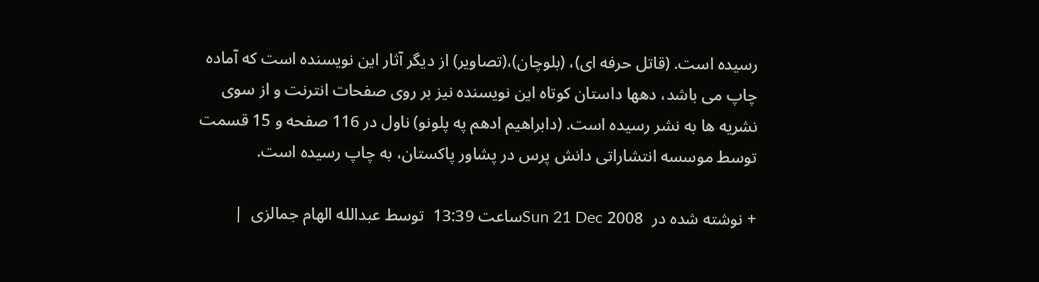رسیده است. (قاتل حرفه ای)، (بلوچان)،(تصاویر) از دیگر آثار این نویسنده است که آماده چاپ می باشد، دهها داستان کوتاه این نویسنده نیز بر روی صفحات انترنت و از سوی نشریه ها به نشر رسیده است. (دابراهیم ادهم په پلونو) ناول در 116 صفحه و 15 قسمت توسط موسسه انتشاراتی دانش پرس در پشاور پاکستان، به چاپ رسیده است.

+ نوشته شده در  Sun 21 Dec 2008ساعت 13:39  توسط عبدالله الهام جمالزی  |